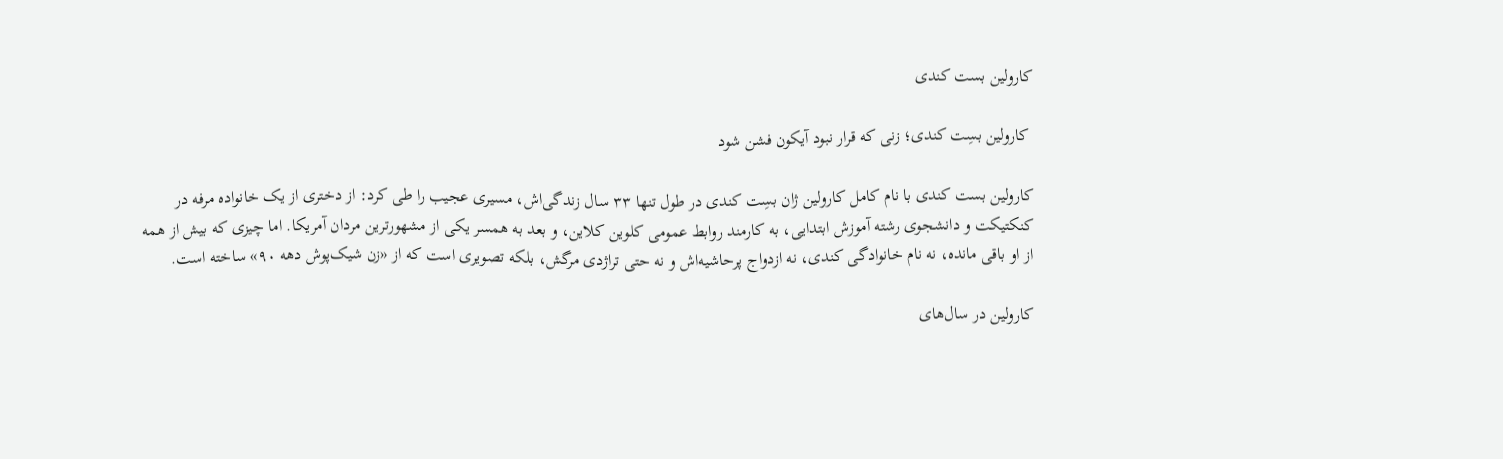کارولین بست کندی

 کارولین بسِت کندی؛ زنی که قرار نبود آیکون فشن شود

کارولین بست کندی با نام کامل کارولین ژان بسِت کندی در طول تنها ۳۳ سال زندگی‌اش، مسیری عجیب را طی کرد: از دختری از یک خانواده مرفه در کنکتیکت و دانشجوی رشته آموزش ابتدایی، به کارمند روابط عمومی کلوین کلاین، و بعد به همسر یکی از مشهورترین مردان آمریکا. اما چیزی که بیش از همه از او باقی مانده، نه نام خانوادگی کندی، نه ازدواج پرحاشیه‌اش و نه حتی تراژدی مرگش، بلکه تصویری است که از «زن شیک‌پوش دهه ۹۰» ساخته است.

کارولین در سال‌های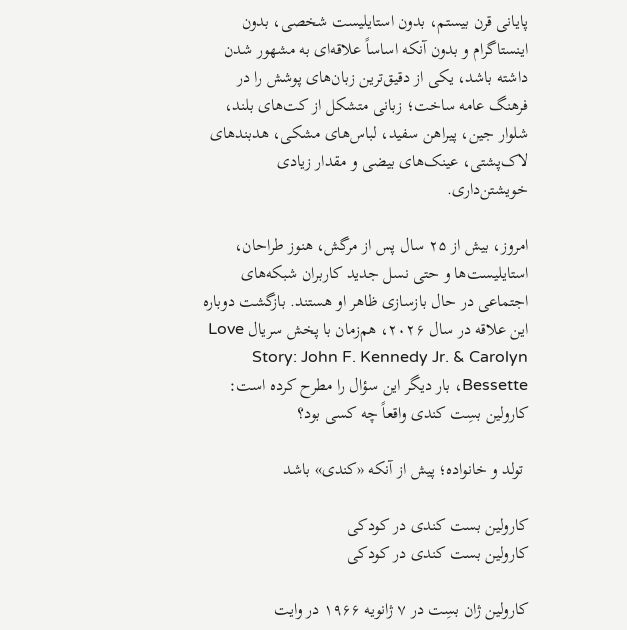پایانی قرن بیستم، بدون استایلیست شخصی، بدون اینستاگرام و بدون آنکه اساساً علاقه‌ای به مشهور شدن داشته باشد، یکی از دقیق‌ترین زبان‌های پوشش را در فرهنگ عامه ساخت؛ زبانی متشکل از کت‌های بلند، شلوار جین، پیراهن سفید، لباس‌های مشکی، هدبندهای لاک‌پشتی، عینک‌های بیضی و مقدار زیادی خویشتن‌داری.

امروز، بیش از ۲۵ سال پس از مرگش، هنوز طراحان، استایلیست‌ها و حتی نسل جدید کاربران شبکه‌های اجتماعی در حال بازسازی ظاهر او هستند. بازگشت دوباره این علاقه در سال ۲۰۲۶، هم‌زمان با پخش سریال Love Story: John F. Kennedy Jr. & Carolyn Bessette، بار دیگر این سؤال را مطرح کرده است: کارولین بسِت کندی واقعاً چه کسی بود؟

 تولد و خانواده؛ پیش از آنکه «کندی» باشد

کارولین بست کندی در کودکی
کارولین بست کندی در کودکی

کارولین ژان بسِت در ۷ ژانویه ۱۹۶۶ در وایت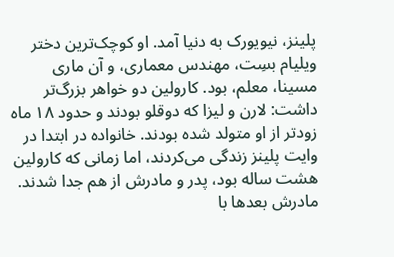پلینز، نیویورک به دنیا آمد. او کوچک‌ترین دختر ویلیام بسِت، مهندس معماری، و آن ماری مسینا، معلم، بود. کارولین دو خواهر بزرگ‌تر داشت: لارن و لیزا که دوقلو بودند و حدود ۱۸ ماه زودتر از او متولد شده بودند. خانواده در ابتدا در وایت پلینز زندگی می‌کردند، اما زمانی که کارولین هشت ساله بود، پدر و مادرش از هم جدا شدند. مادرش بعدها با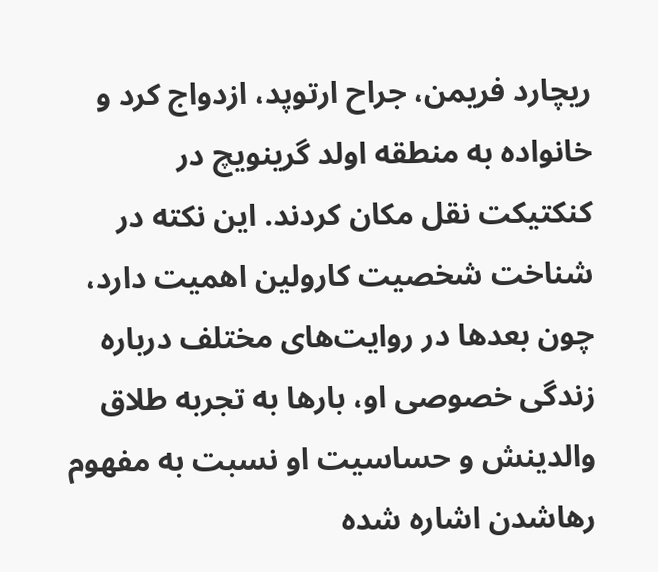ریچارد فریمن، جراح ارتوپد، ازدواج کرد و خانواده به منطقه اولد گرینویچ در کنکتیکت نقل مکان کردند. این نکته در شناخت شخصیت کارولین اهمیت دارد، چون بعدها در روایت‌های مختلف درباره زندگی خصوصی او، بارها به تجربه طلاق والدینش و حساسیت او نسبت به مفهوم رهاشدن اشاره شده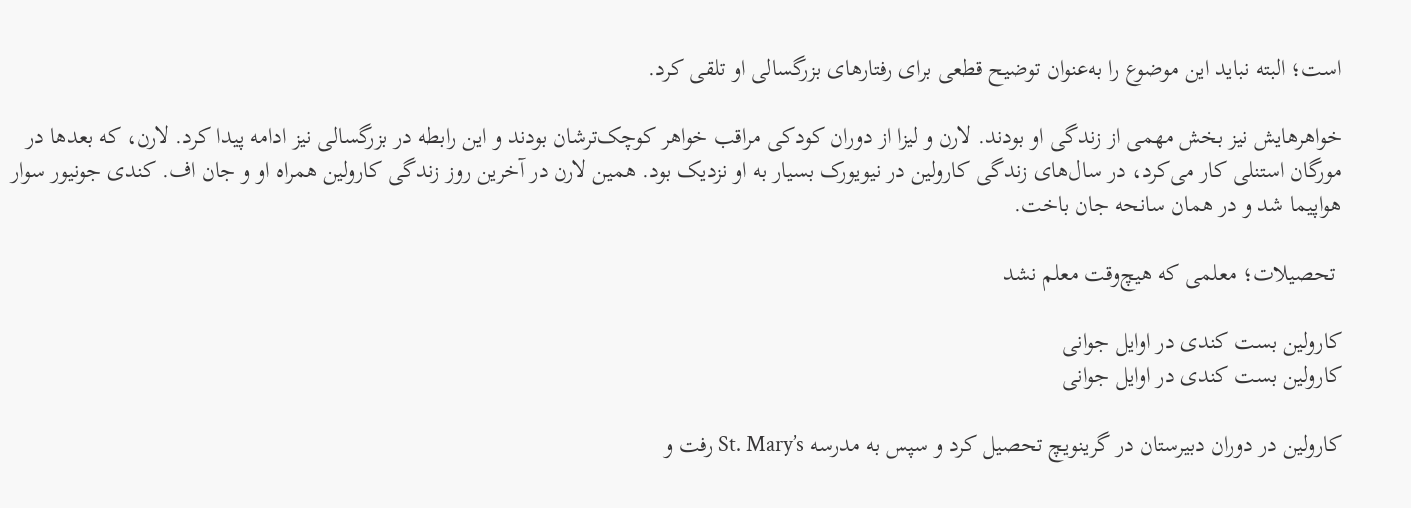است؛ البته نباید این موضوع را به‌عنوان توضیح قطعی برای رفتارهای بزرگسالی او تلقی کرد.

خواهرهایش نیز بخش مهمی از زندگی او بودند. لارن و لیزا از دوران کودکی مراقب خواهر کوچک‌ترشان بودند و این رابطه در بزرگسالی نیز ادامه پیدا کرد. لارن، که بعدها در مورگان استنلی کار می‌کرد، در سال‌های زندگی کارولین در نیویورک بسیار به او نزدیک بود. همین لارن در آخرین روز زندگی کارولین همراه او و جان اف. کندی جونیور سوار هواپیما شد و در همان سانحه جان باخت.

 تحصیلات؛ معلمی که هیچ‌وقت معلم نشد

کارولین بست کندی در اوایل جوانی
کارولین بست کندی در اوایل جوانی

کارولین در دوران دبیرستان در گرینویچ تحصیل کرد و سپس به مدرسه St. Mary’s رفت و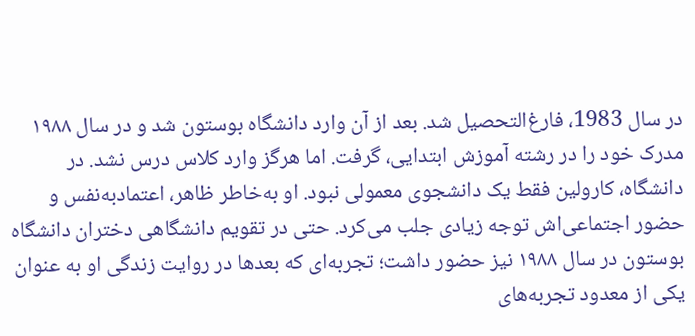در سال 1983، فارغ‌التحصیل شد. بعد از آن وارد دانشگاه بوستون شد و در سال ۱۹۸۸ مدرک خود را در رشته آموزش ابتدایی، گرفت. اما هرگز وارد کلاس درس نشد. در دانشگاه، کارولین فقط یک دانشجوی معمولی نبود. او به‌خاطر ظاهر، اعتمادبه‌نفس و حضور اجتماعی‌اش توجه زیادی جلب می‌کرد. حتی در تقویم دانشگاهی دختران دانشگاه بوستون در سال ۱۹۸۸ نیز حضور داشت؛ تجربه‌ای که بعدها در روایت زندگی او به عنوان یکی از معدود تجربه‌های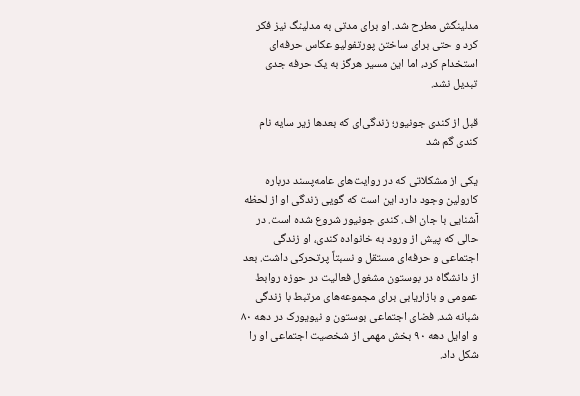مدلینگش مطرح شد. او برای مدتی به مدلینگ نیز فکر کرد و حتی برای ساختن پورتفولیو عکاس حرفه‌ای استخدام کرد، اما این مسیر هرگز به یک حرفه جدی تبدیل نشد.

قبل از کندی جونیور؛ زندگی‌ای که بعدها زیر سایه نام کندی گم شد

یکی از مشکلاتی که در روایت‌های عامه‌پسند درباره کارولین وجود دارد این است که گویی زندگی او از لحظه آشنایی با جان اف. کندی جونیور شروع شده است. در حالی که پیش از ورود به خانواده کندی، او زندگی اجتماعی و حرفه‌ای مستقل و نسبتاً پرتحرکی داشت. بعد از دانشگاه در بوستون مشغول فعالیت در حوزه روابط عمومی و بازاریابی برای مجموعه‌های مرتبط با زندگی شبانه شد. فضای اجتماعی بوستون و نیویورک در دهه ۸۰ و اوایل دهه ۹۰ بخش مهمی از شخصیت اجتماعی او را شکل داد.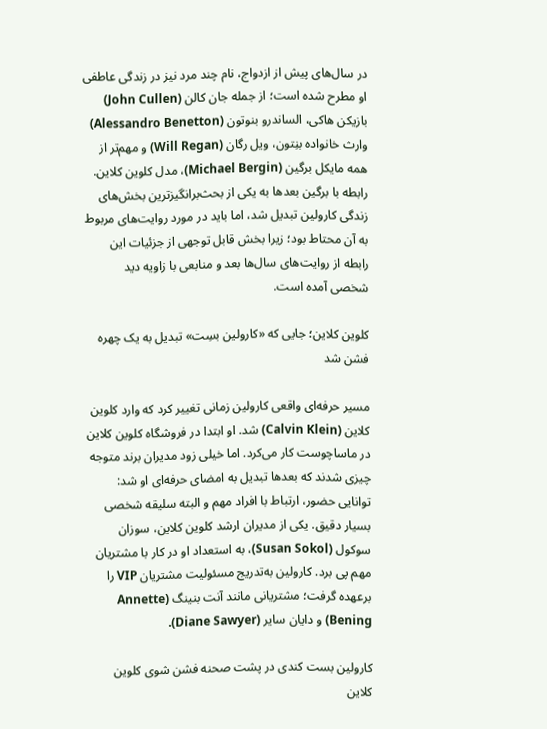در سال‌های پیش از ازدواج، نام چند مرد نیز در زندگی عاطفی او مطرح شده است؛ از جمله جان کالن (John Cullen) بازیکن هاکی، الساندرو بنوتون (Alessandro Benetton) وارث خانواده بنِتون، ویل رگان (Will Regan) و مهم‌تر از همه مایکل برگین (Michael Bergin)، مدل کلوین کلاین.  رابطه با برگین بعدها به یکی از بحث‌برانگیزترین بخش‌های زندگی کارولین تبدیل شد، اما باید در مورد روایت‌های مربوط به آن محتاط بود؛ زیرا بخش قابل توجهی از جزئیات این رابطه از روایت‌های سال‌ها بعد و منابعی با زاویه دید شخصی آمده است.

کلوین کلاین؛ جایی که «کارولین بسِت» تبدیل به یک چهره فشن شد

مسیر حرفه‌ای واقعی کارولین زمانی تغییر کرد که وارد کلوین کلاین (Calvin Klein) شد. او ابتدا در فروشگاه کلوین کلاین در ماساچوست کار می‌کرد. اما خیلی زود مدیران برند متوجه چیزی شدند که بعدها تبدیل به امضای حرفه‌ای او شد: توانایی حضور، ارتباط با افراد مهم و البته سلیقه شخصی بسیار دقیق. یکی از مدیران ارشد کلوین کلاین، سوزان سوکول (Susan Sokol)، به استعداد او در کار با مشتریان مهم پی برد. کارولین به‌تدریج مسئولیت مشتریان VIP را برعهده گرفت؛ مشتریانی مانند آنت بنینگ (Annette Bening) و دایان سایر (Diane Sawyer).

کارولین بست کندی در پشت صحنه فشن شوی کلوین کلاین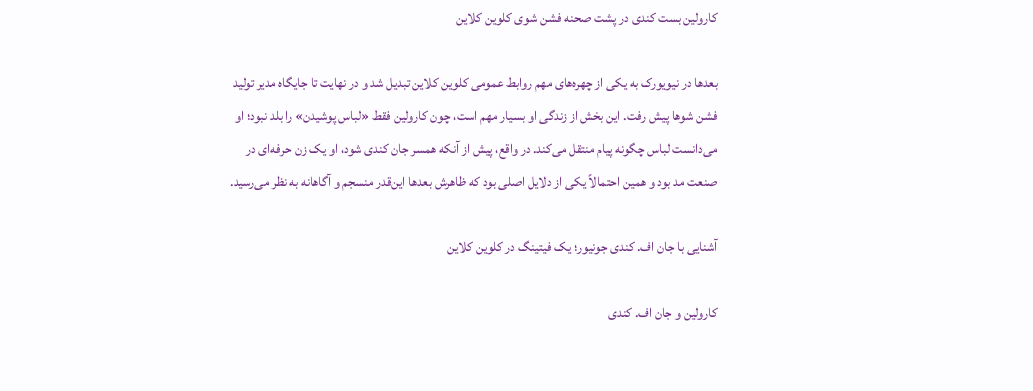کارولین بست کندی در پشت صحنه فشن شوی کلوین کلاین

بعدها در نیویورک به یکی از چهره‌های مهم روابط عمومی کلوین کلاین تبدیل شد و در نهایت تا جایگاه مدیر تولید فشن شوها پیش رفت. این بخش از زندگی او بسیار مهم است، چون کارولین فقط «لباس پوشیدن» را بلد نبود؛ او می‌دانست لباس چگونه پیام منتقل می‌کند. در واقع، پیش از آنکه همسر جان کندی شود، او یک زن حرفه‌ای در صنعت مد بود و همین احتمالاً یکی از دلایل اصلی بود که ظاهرش بعدها این‌قدر منسجم و آگاهانه به نظر می‌رسید.

آشنایی با جان اف. کندی جونیور؛ یک فیتینگ در کلوین کلاین

کارولین و جان اف. کندی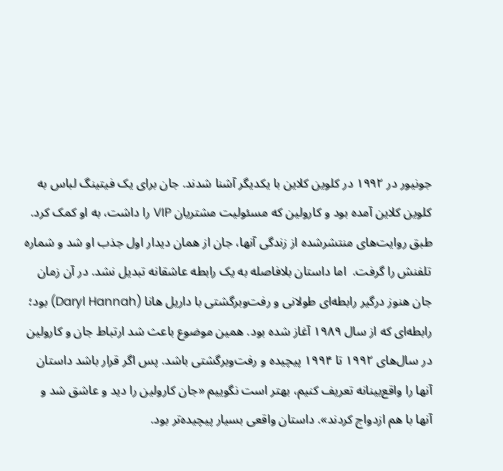جونیور در ۱۹۹۲ در کلوین کلاین با یکدیگر آشنا شدند. جان برای یک فیتینگ لباس به کلوین کلاین آمده بود و کارولین که مسئولیت مشتریان VIP را داشت، به او کمک کرد. طبق روایت‌های منتشرشده از زندگی آنها، جان از همان دیدار اول جذب او شد و شماره تلفنش را گرفت.  اما داستان بلافاصله به یک رابطه عاشقانه تبدیل نشد. در آن زمان جان هنوز درگیر رابطه‌ای طولانی و رفت‌وبرگشتی با داریل هانا (Daryl Hannah) بود؛ رابطه‌ای که از سال ۱۹۸۹ آغاز شده بود. همین موضوع باعث شد ارتباط جان و کارولین در سال‌های ۱۹۹۲ تا ۱۹۹۴ پیچیده و رفت‌وبرگشتی باشد. پس اگر قرار باشد داستان آنها را واقع‌بینانه تعریف کنیم، بهتر است نگوییم «جان کارولین را دید و عاشق شد و آنها با هم ازدواج کردند». داستان واقعی بسیار پیچیده‌تر بود.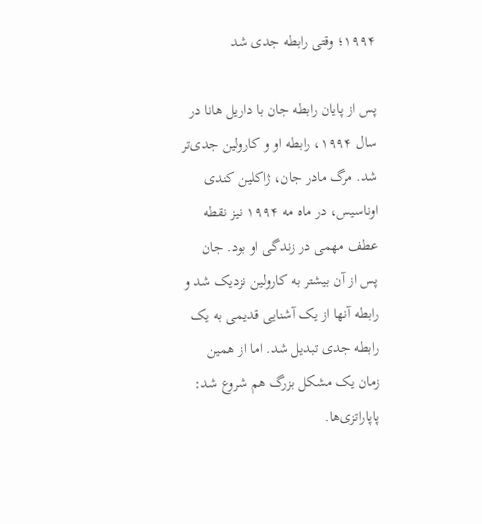۱۹۹۴؛ وقتی رابطه جدی شد

پس از پایان رابطه جان با داریل هانا در سال ۱۹۹۴، رابطه او و کارولین جدی‌تر شد. مرگ مادر جان، ژاکلین کندی اوناسیس، در ماه مه ۱۹۹۴ نیز نقطه عطف مهمی در زندگی او بود. جان پس از آن بیشتر به کارولین نزدیک شد و رابطه آنها از یک آشنایی قدیمی به یک رابطه جدی تبدیل شد. اما از همین زمان یک مشکل بزرگ هم شروع شد: پاپاراتزی‌ها.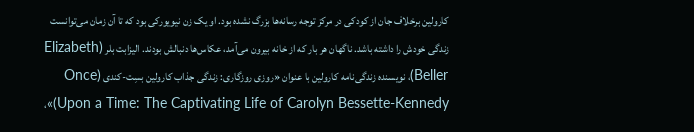کارولین برخلاف جان از کودکی در مرکز توجه رسانه‌ها بزرگ نشده بود. او یک زن نیویورکی بود که تا آن زمان می‌توانست زندگی خودش را داشته باشد. ناگهان هر بار که از خانه بیرون می‌آمد، عکاس‌ها دنبالش بودند. الیزابت بلر (Elizabeth Beller)، نویسنده زندگی‌نامه کارولین با عنوان «روزی روزگاری: زندگی جذاب کارولین بسِت-کندی (Once Upon a Time: The Captivating Life of Carolyn Bessette-Kennedy)»،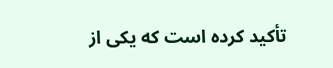تأکید کرده است که یکی از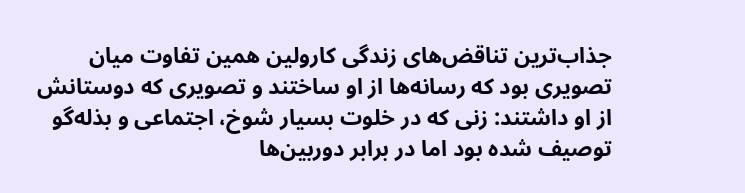جذاب‌ترین تناقض‌های زندگی کارولین همین تفاوت میان تصویری بود که رسانه‌ها از او ساختند و تصویری که دوستانش از او داشتند: زنی که در خلوت بسیار شوخ، اجتماعی و بذله‌گو توصیف شده بود اما در برابر دوربین‌ها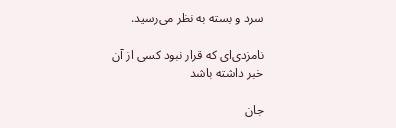سرد و بسته به نظر می‌رسید.

نامزدی‌ای که قرار نبود کسی از آن خبر داشته باشد

جان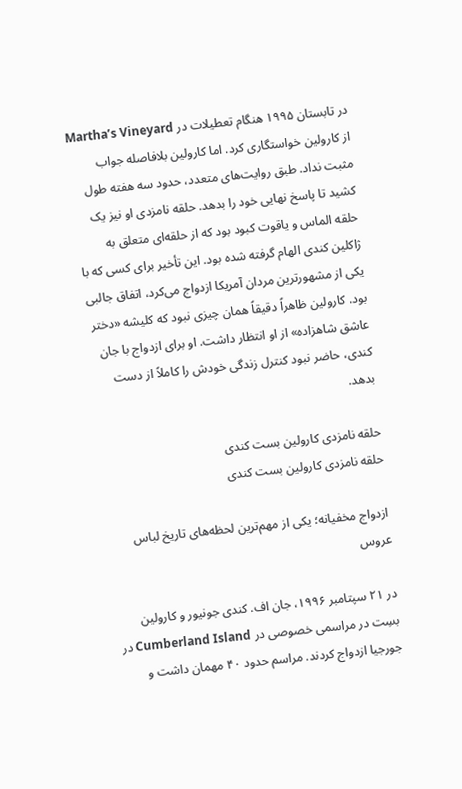در تابستان ۱۹۹۵ هنگام تعطیلات در Martha’s Vineyard از کارولین خواستگاری کرد. اما کارولین بلافاصله جواب مثبت نداد. طبق روایت‌های متعدد، حدود سه هفته طول کشید تا پاسخ نهایی خود را بدهد. حلقه نامزدی او نیز یک حلقه الماس و یاقوت کبود بود که از حلقه‌ای متعلق به ژاکلین کندی الهام گرفته شده بود. این تأخیر برای کسی که با یکی از مشهورترین مردان آمریکا ازدواج می‌کرد، اتفاق جالبی بود. کارولین ظاهراً دقیقاً همان چیزی نبود که کلیشه «دختر عاشق شاهزاده» از او انتظار داشت. او برای ازدواج با جان کندی، حاضر نبود کنترل زندگی خودش را کاملاً از دست بدهد.

حلقه نامزدی کارولین بست کندی
حلقه نامزدی کارولین بست کندی

ازدواج مخفیانه؛ یکی از مهم‌ترین لحظه‌های تاریخ لباس عروس

در ۲۱ سپتامبر ۱۹۹۶، جان اف. کندی جونیور و کارولین بسِت در مراسمی خصوصی در Cumberland Island در جورجیا ازدواج کردند. مراسم حدود ۴۰ مهمان داشت و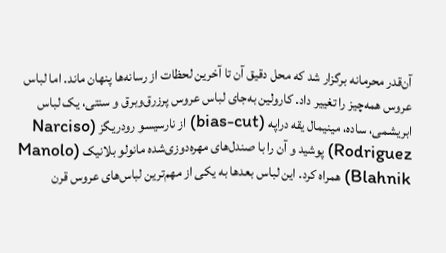آن‌قدر محرمانه برگزار شد که محل دقیق آن تا آخرین لحظات از رسانه‌ها پنهان ماند. اما لباس عروس همه‌چیز را تغییر داد. کارولین به‌جای لباس عروس پرزرق‌وبرق و سنتی، یک لباس ابریشمی، ساده، مینیمال یقه دراپه (bias-cut) از نارسیسو رودریگز (Narciso Rodriguez) پوشید و آن را با صندل‌های مهره‌دوزی‌شده مانولو بلانیک (Manolo Blahnik) همراه کرد. این لباس بعدها به یکی از مهم‌ترین لباس‌های عروس قرن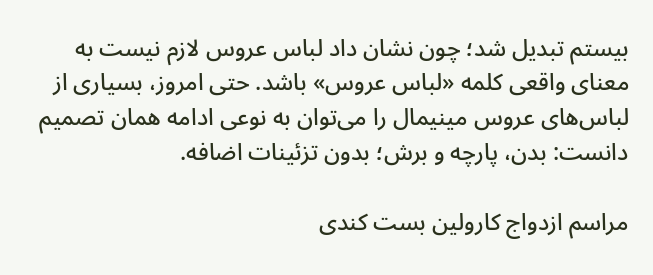بیستم تبدیل شد؛ چون نشان داد لباس عروس لازم نیست به معنای واقعی کلمه «لباس عروس» باشد. حتی امروز، بسیاری از لباس‌های عروس مینیمال را می‌توان به نوعی ادامه همان تصمیم دانست: بدن، پارچه و برش؛ بدون تزئینات اضافه.

مراسم ازدواج کارولین بست کندی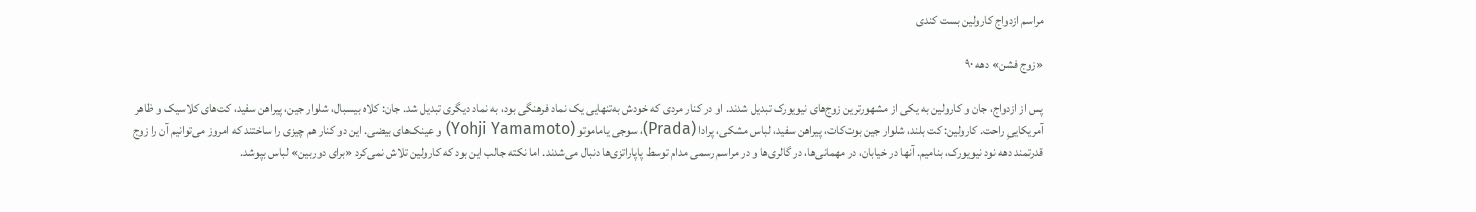مراسم ازدواج کارولین بست کندی

«زوج فشن» دهه ۹۰

پس از ازدواج، جان و کارولین به یکی از مشهورترین زوج‌های نیویورک تبدیل شدند. او در کنار مردی که خودش به‌تنهایی یک نماد فرهنگی بود، به نماد دیگری تبدیل شد. جان: کلاه بیسبال، شلوار جین، پیراهن سفید، کت‌های کلاسیک و ظاهر آمریکاییِ راحت. کارولین: کت بلند، شلوار جین بوت‌کات، پیراهن سفید، لباس مشکی، پرادا (Prada)، سوجی یاماموتو (Yohji Yamamoto) و عینک‌های بیضی. این دو کنار هم چیزی را ساختند که امروز می‌توانیم آن را زوج قدرتمند دهه نود نیویورک، بنامیم. آنها در خیابان، در مهمانی‌ها، در گالری‌ها و در مراسم رسمی مدام توسط پاپاراتزی‌ها دنبال می‌شدند. اما نکته جالب این بود که کارولین تلاش نمی‌کرد «برای دوربین» لباس بپوشد.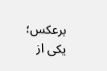برعکس؛ یکی از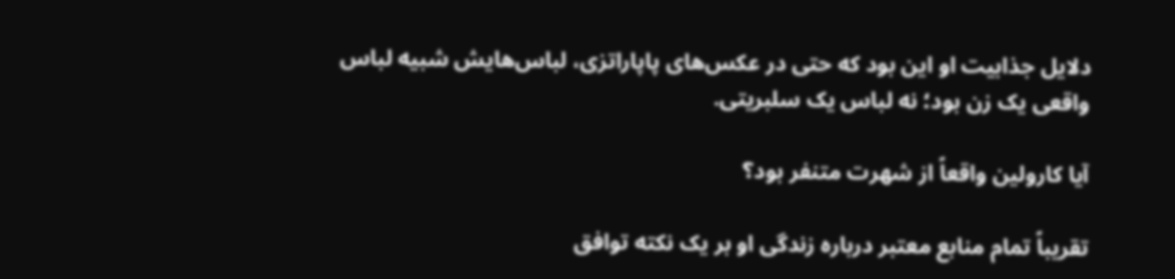دلایل جذابیت او این بود که حتی در عکس‌های پاپاراتزی، لباس‌هایش شبیه لباس واقعی یک زن بود؛ نه لباس یک سلبریتی.

آیا کارولین واقعاً از شهرت متنفر بود؟

تقریباً تمام منابع معتبر درباره زندگی او بر یک نکته توافق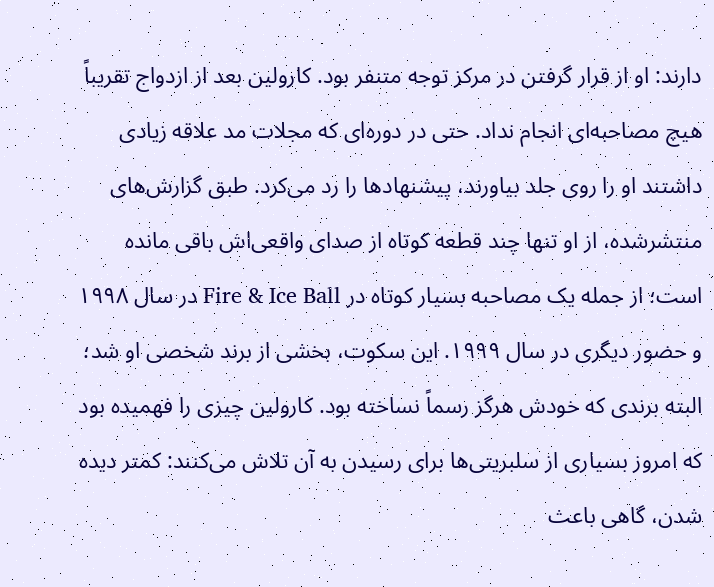دارند: او از قرار گرفتن در مرکز توجه متنفر بود. کارولین بعد از ازدواج تقریباً هیچ مصاحبه‌ای انجام نداد. حتی در دوره‌ای که مجلات مد علاقه زیادی داشتند او را روی جلد بیاورند، پیشنهادها را رد می‌کرد. طبق گزارش‌های منتشرشده، از او تنها چند قطعه کوتاه از صدای واقعی‌اش باقی مانده است؛ از جمله یک مصاحبه بسیار کوتاه در Fire & Ice Ball در سال ۱۹۹۸ و حضور دیگری در سال ۱۹۹۹. این سکوت، بخشی از برند شخصی او شد؛ البته برندی که خودش هرگز رسماً نساخته بود. کارولین چیزی را فهمیده بود که امروز بسیاری از سلبریتی‌ها برای رسیدن به آن تلاش می‌کنند: کمتر دیده شدن، گاهی باعث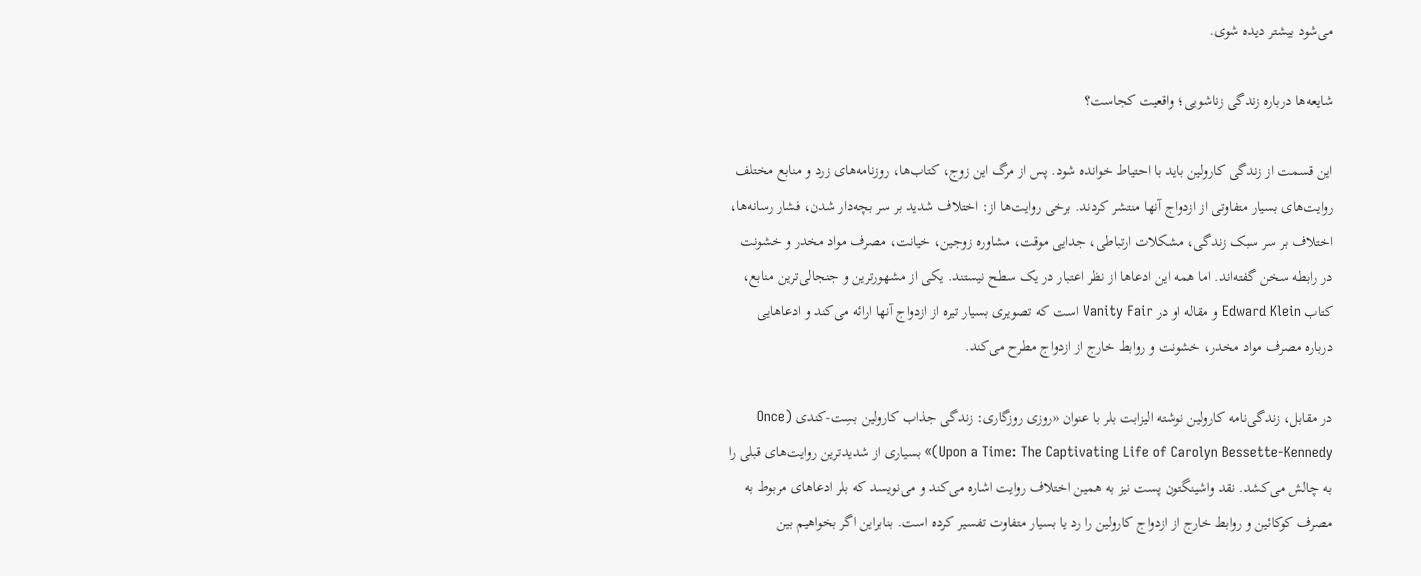می‌شود بیشتر دیده شوی.

شایعه‌ها درباره زندگی زناشویی؛ واقعیت کجاست؟

این قسمت از زندگی کارولین باید با احتیاط خوانده شود. پس از مرگ این زوج، کتاب‌ها، روزنامه‌های زرد و منابع مختلف روایت‌های بسیار متفاوتی از ازدواج آنها منتشر کردند. برخی روایت‌ها از: اختلاف شدید بر سر بچه‌دار شدن، فشار رسانه‌ها، اختلاف بر سر سبک زندگی، مشکلات ارتباطی، جدایی موقت، مشاوره زوجین، خیانت، مصرف مواد مخدر و خشونت در رابطه سخن گفته‌اند. اما همه این ادعاها از نظر اعتبار در یک سطح نیستند. یکی از مشهورترین و جنجالی‌ترین منابع، کتاب Edward Klein و مقاله او در Vanity Fair است که تصویری بسیار تیره از ازدواج آنها ارائه می‌کند و ادعاهایی درباره مصرف مواد مخدر، خشونت و روابط خارج از ازدواج مطرح می‌کند.

در مقابل، زندگی‌نامه کارولین نوشته الیزابت بلر با عنوان «روزی روزگاری: زندگی جذاب کارولین بسِت-کندی (Once Upon a Time: The Captivating Life of Carolyn Bessette-Kennedy)» بسیاری از شدیدترین روایت‌های قبلی را به چالش می‌کشد. نقد واشینگتون پست نیز به همین اختلاف روایت اشاره می‌کند و می‌نویسد که بلر ادعاهای مربوط به مصرف کوکائین و روابط خارج از ازدواج کارولین را رد یا بسیار متفاوت تفسیر کرده است. بنابراین اگر بخواهیم بین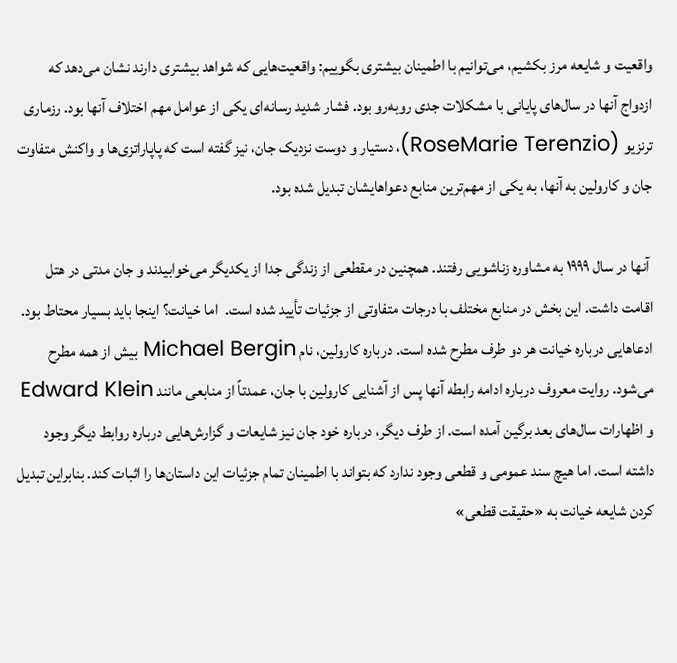واقعیت و شایعه مرز بکشیم، می‌توانیم با اطمینان بیشتری بگوییم: واقعیت‌هایی که شواهد بیشتری دارند نشان می‌دهد که ازدواج آنها در سال‌های پایانی با مشکلات جدی روبه‌رو بود. فشار شدید رسانه‌ای یکی از عوامل مهم اختلاف آنها بود. رزماری ترنزیو (RoseMarie Terenzio)، دستیار و دوست نزدیک جان، نیز گفته است که پاپاراتزی‌ها و واکنش متفاوت جان و کارولین به آنها، به یکی از مهم‌ترین منابع دعواهایشان تبدیل شده بود.

 آنها در سال ۱۹۹۹ به مشاوره زناشویی رفتند. همچنین در مقطعی از زندگی جدا از یکدیگر می‌خوابیدند و جان مدتی در هتل اقامت داشت. این بخش در منابع مختلف با درجات متفاوتی از جزئیات تأیید شده است.  اما خیانت؟ اینجا باید بسیار محتاط بود. ادعاهایی درباره خیانت هر دو طرف مطرح شده است. درباره کارولین، نام Michael Bergin بیش از همه مطرح می‌شود. روایت معروف درباره ادامه رابطه آنها پس از آشنایی کارولین با جان، عمدتاً از منابعی مانند Edward Klein و اظهارات سال‌های بعد برگین آمده است. از طرف دیگر، درباره خود جان نیز شایعات و گزارش‌هایی درباره روابط دیگر وجود داشته است. اما هیچ سند عمومی و قطعی وجود ندارد که بتواند با اطمینان تمام جزئیات این داستان‌ها را اثبات کند. بنابراین تبدیل کردن شایعه خیانت به «حقیقت قطعی»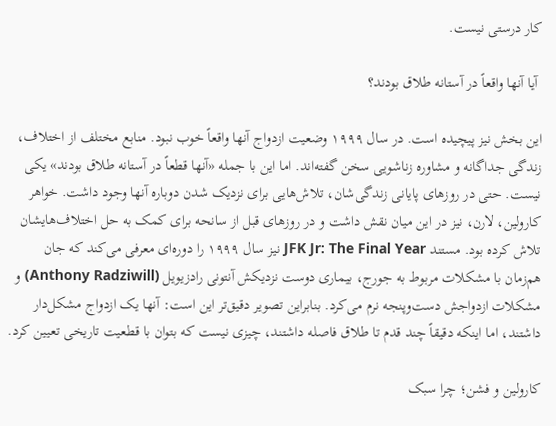کار درستی نیست.

 آیا آنها واقعاً در آستانه طلاق بودند؟

این بخش نیز پیچیده است. در سال ۱۹۹۹ وضعیت ازدواج آنها واقعاً خوب نبود. منابع مختلف از اختلاف، زندگی جداگانه و مشاوره زناشویی سخن گفته‌اند. اما این با جمله «آنها قطعاً در آستانه طلاق بودند» یکی نیست. حتی در روزهای پایانی زندگی‌شان، تلاش‌هایی برای نزدیک شدن دوباره آنها وجود داشت. خواهر کارولین، لارن، نیز در این میان نقش داشت و در روزهای قبل از سانحه برای کمک به حل اختلاف‌هایشان تلاش کرده بود. مستند JFK Jr: The Final Year نیز سال ۱۹۹۹ را دوره‌ای معرفی می‌کند که جان هم‌زمان با مشکلات مربوط به جورج، بیماری دوست نزدیکش آنتونی رادزیویل (Anthony Radziwill) و مشکلات ازدواجش دست‌وپنجه نرم می‌کرد. بنابراین تصویر دقیق‌تر این است: آنها یک ازدواج مشکل‌دار داشتند، اما اینکه دقیقاً چند قدم تا طلاق فاصله داشتند، چیزی نیست که بتوان با قطعیت تاریخی تعیین کرد.

کارولین و فشن؛ چرا سبک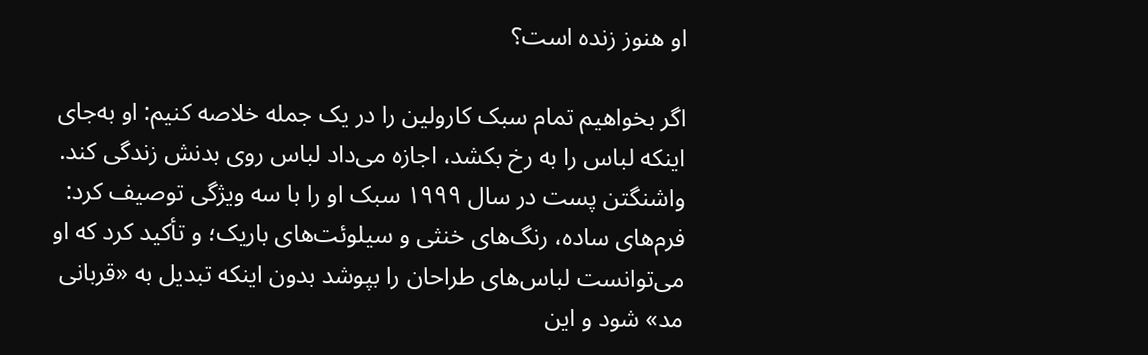او هنوز زنده است؟

اگر بخواهیم تمام سبک کارولین را در یک جمله خلاصه کنیم: او به‌جای اینکه لباس را به رخ بکشد، اجازه می‌داد لباس روی بدنش زندگی کند. واشنگتن پست در سال ۱۹۹۹ سبک او را با سه ویژگی توصیف کرد: فرم‌های ساده، رنگ‌های خنثی و سیلوئت‌های باریک؛ و تأکید کرد که او می‌توانست لباس‌های طراحان را بپوشد بدون اینکه تبدیل به «قربانی مد» شود و این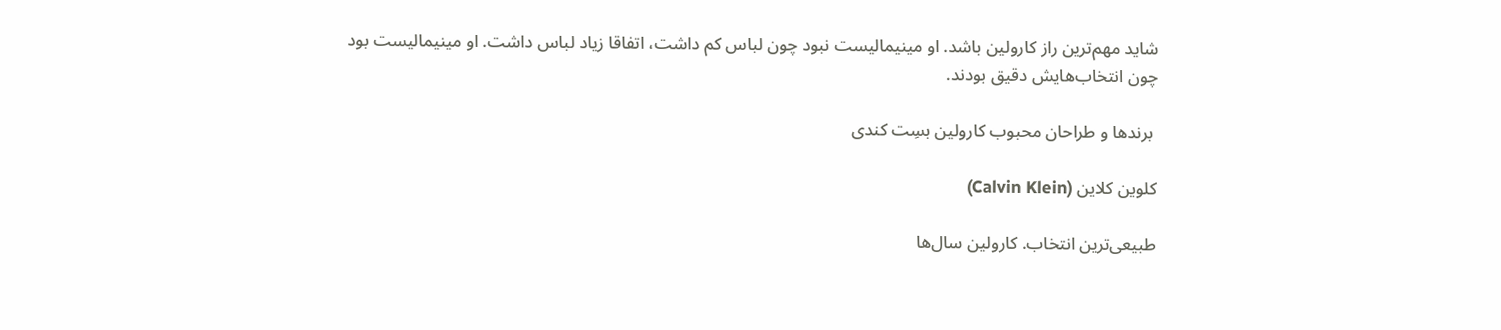شاید مهم‌ترین راز کارولین باشد. او مینیمالیست نبود چون لباس کم داشت، اتفاقا زیاد لباس داشت. او مینیمالیست بود چون انتخاب‌هایش دقیق بودند.

 برندها و طراحان محبوب کارولین بسِت کندی

کلوین کلاین (Calvin Klein)

طبیعی‌ترین انتخاب. کارولین سال‌ها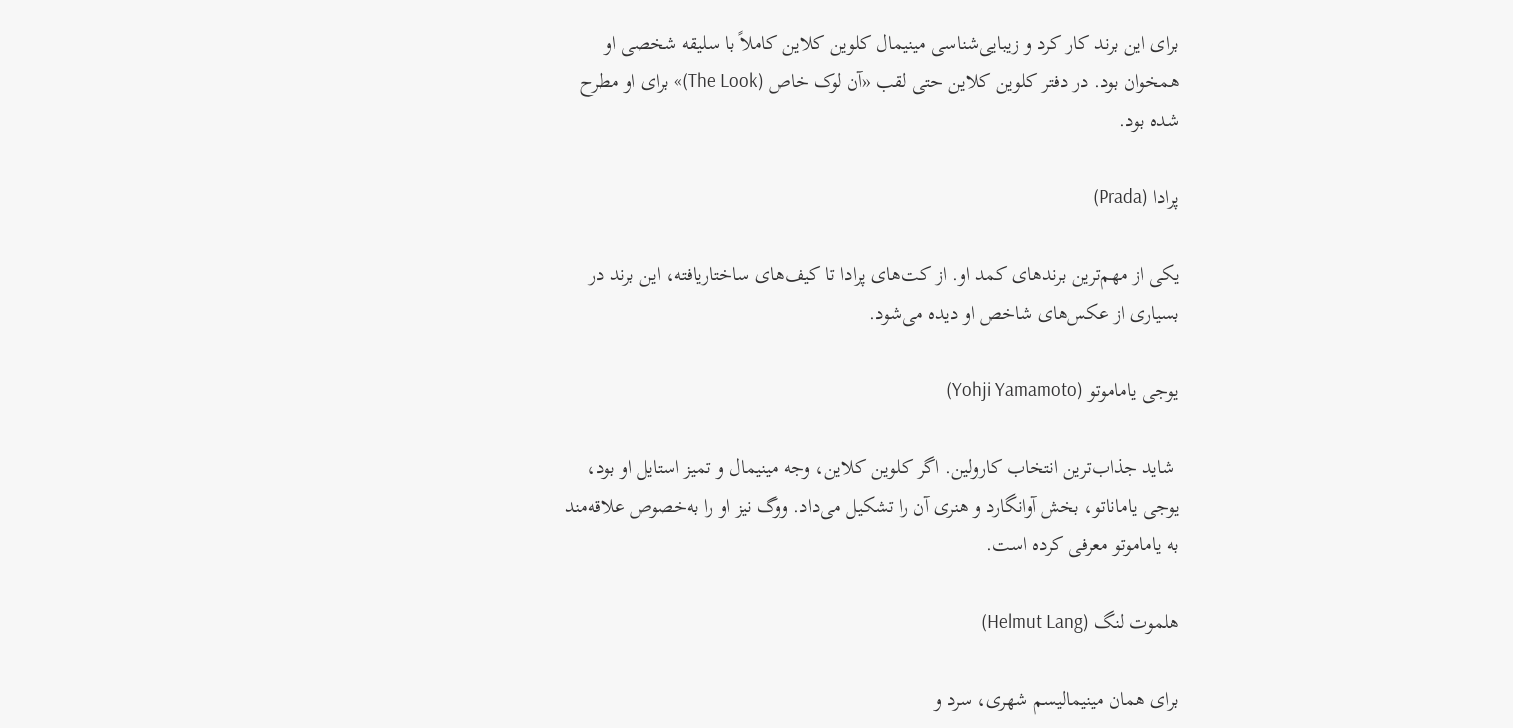برای این برند کار کرد و زیبایی‌شناسی مینیمال کلوین کلاین کاملاً با سلیقه شخصی او همخوان بود. در دفتر کلوین کلاین حتی لقب «آن لوک خاص (The Look)» برای او مطرح شده بود.

پرادا (Prada)

یکی از مهم‌ترین برندهای کمد او. از کت‌های پرادا تا کیف‌های ساختاریافته، این برند در بسیاری از عکس‌های شاخص او دیده می‌شود.

یوجی یاماموتو (Yohji Yamamoto)

 شاید جذاب‌ترین انتخاب کارولین. اگر کلوین کلاین، وجه مینیمال و تمیز استایل او بود، یوجی یاماناتو، بخش آوانگارد و هنری آن را تشکیل می‌داد. ووگ نیز او را به‌خصوص علاقه‌مند به یاماموتو معرفی کرده است.

هلموت لنگ (Helmut Lang)

برای همان مینیمالیسم شهری، سرد و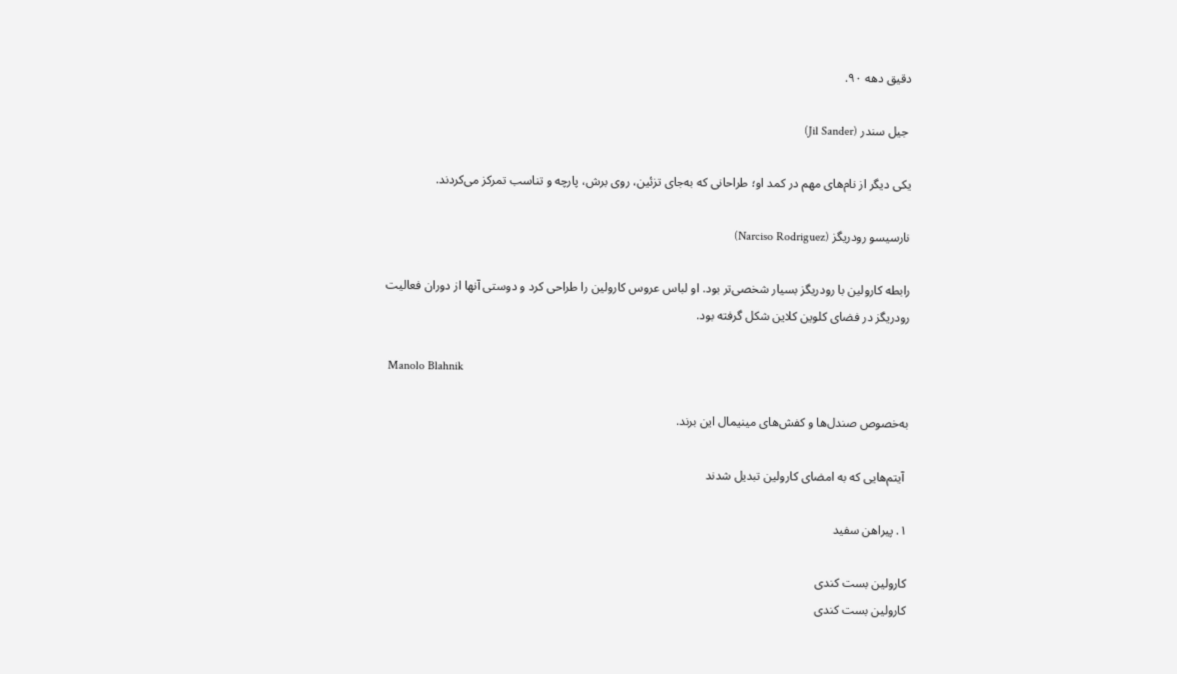دقیق دهه ۹۰.

 جیل سندر (Jil Sander)

یکی دیگر از نام‌های مهم در کمد او؛ طراحانی که به‌جای تزئین، روی برش، پارچه و تناسب تمرکز می‌کردند.

نارسیسو رودریگز (Narciso Rodriguez)

رابطه کارولین با رودریگز بسیار شخصی‌تر بود. او لباس عروس کارولین را طراحی کرد و دوستی آنها از دوران فعالیت رودریگز در فضای کلوین کلاین شکل گرفته بود.

 Manolo Blahnik

به‌خصوص صندل‌ها و کفش‌های مینیمال این برند.

 آیتم‌هایی که به امضای کارولین تبدیل شدند

۱. پیراهن سفید

کارولین بست کندی
کارولین بست کندی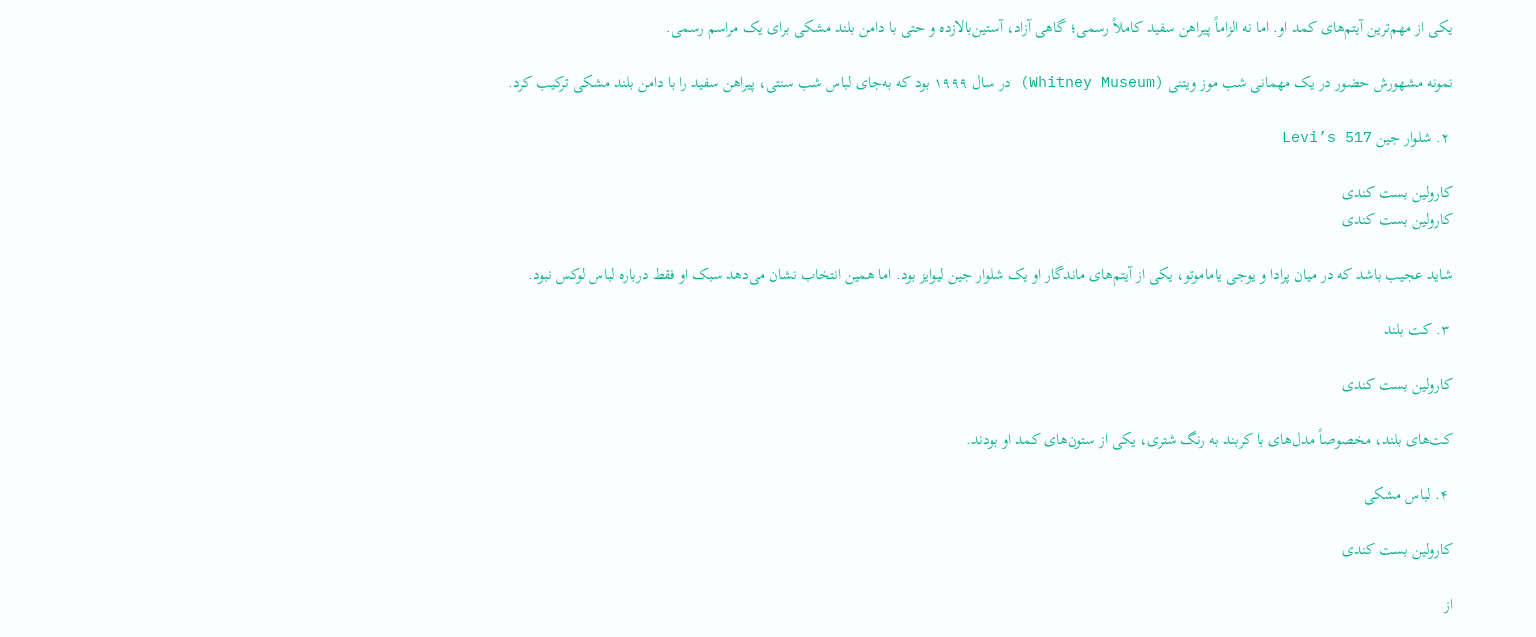یکی از مهم‌ترین آیتم‌های کمد او. اما نه الزاماً پیراهن سفید کاملاً رسمی؛ گاهی آزاد، آستین‌بالازده و حتی با دامن بلند مشکی برای یک مراسم رسمی.

نمونه مشهورش حضور در یک مهمانی شب موز ویتنی (Whitney Museum) در سال ۱۹۹۹ بود که به‌جای لباس شب سنتی، پیراهن سفید را با دامن بلند مشکی ترکیب کرد.

 ۲. شلوار جین Levi’s 517

کارولین بست کندی
کارولین بست کندی

شاید عجیب باشد که در میان پرادا و یوجی یاماموتو، یکی از آیتم‌های ماندگار او یک شلوار جین لیوایز بود. اما همین انتخاب نشان می‌دهد سبک او فقط درباره لباس لوکس نبود.

 ۳. کت بلند

کارولین بست کندی

کت‌های بلند، مخصوصاً مدل‌های با کربند به رنگ شتری، یکی از ستون‌های کمد او بودند.

 ۴. لباس مشکی

کارولین بست کندی

از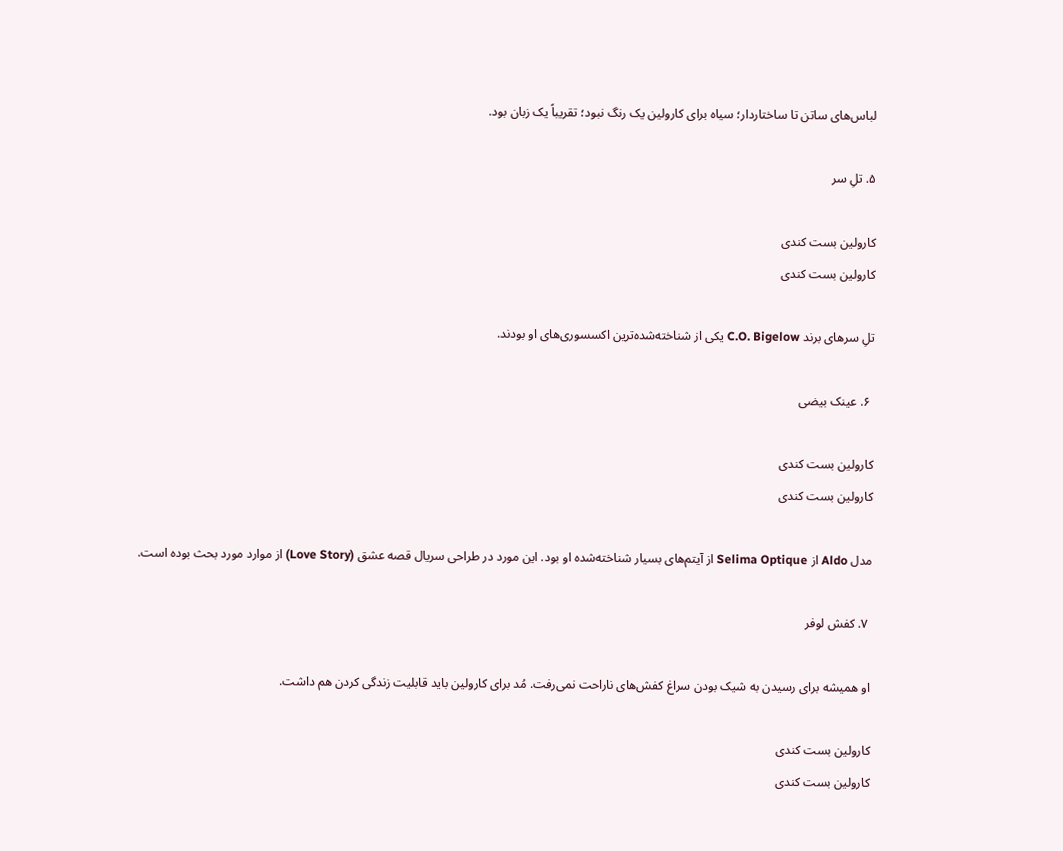لباس‌های ساتن تا ساختاردار؛ سیاه برای کارولین یک رنگ نبود؛ تقریباً یک زبان بود.

۵. تلِ سر

کارولین بست کندی
کارولین بست کندی

تلِ سرهای برند C.O. Bigelow یکی از شناخته‌شده‌ترین اکسسوری‌های او بودند.

 ۶. عینک بیضی

کارولین بست کندی
کارولین بست کندی

مدل Aldo از Selima Optique از آیتم‌های بسیار شناخته‌شده او بود. این مورد در طراحی سریال قصه عشق (Love Story) از موارد مورد بحث بوده است.

 ۷. کفش لوفر

او همیشه برای رسیدن به شیک بودن سراغ کفش‌های ناراحت نمی‌رفت. مُد برای کارولین باید قابلیت زندگی کردن هم داشت.

کارولین بست کندی
کارولین بست کندی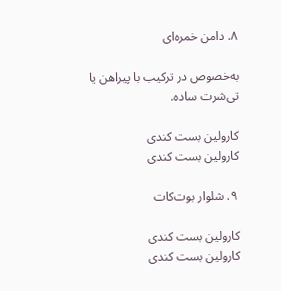۸. دامن خمره‌ای

به‌خصوص در ترکیب با پیراهن یا تی‌شرت ساده.

کارولین بست کندی
کارولین بست کندی

 ۹. شلوار بوت‌کات

کارولین بست کندی
کارولین بست کندی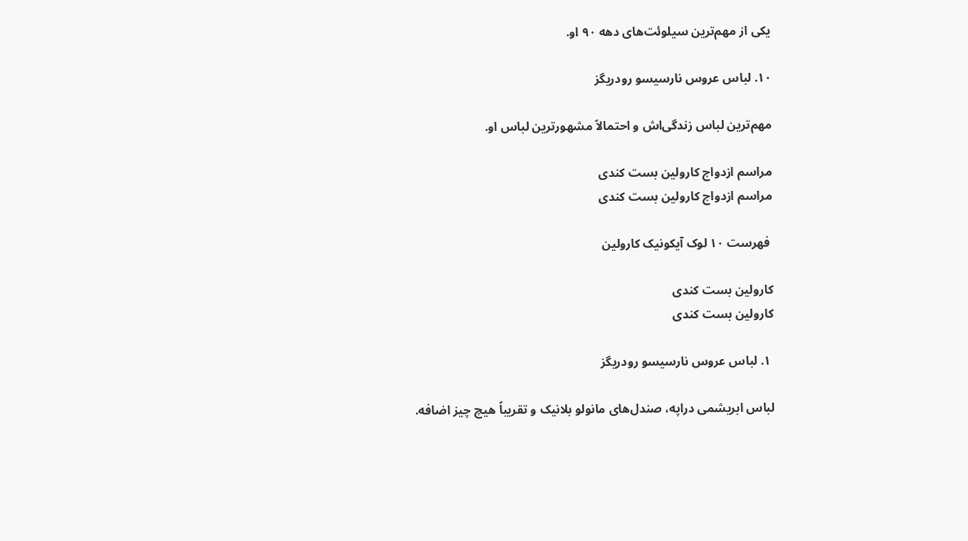یکی از مهم‌ترین سیلوئت‌های دهه ۹۰ او.

۱۰. لباس عروس نارسیسو رودریگز

مهم‌ترین لباس زندگی‌اش و احتمالاً مشهورترین لباس او.

مراسم ازدواج کارولین بست کندی
مراسم ازدواج کارولین بست کندی

 فهرست ۱۰ لوک آیکونیک کارولین

کارولین بست کندی
کارولین بست کندی

 ۱. لباس عروس نارسیسو رودریگز

لباس ابریشمی دراپه، صندل‌های مانولو بلانیک و تقریباً هیچ چیز اضافه.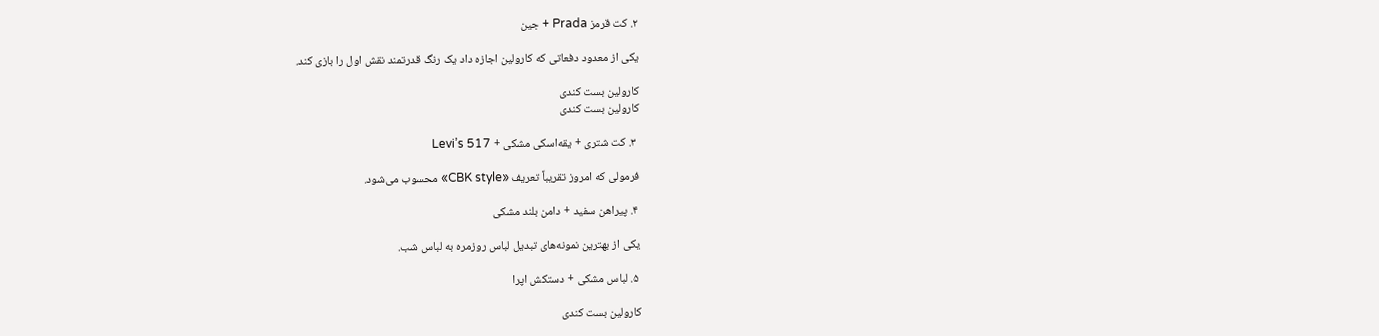۲. کت قرمز Prada + جین

یکی از معدود دفعاتی که کارولین اجازه داد یک رنگ قدرتمند نقش اول را بازی کند.

کارولین بست کندی
کارولین بست کندی

 ۳. کت شتری + یقه‌اسکی مشکی + Levi’s 517

فرمولی که امروز تقریباً تعریف «CBK style» محسوب می‌شود.

 ۴. پیراهن سفید + دامن بلند مشکی

یکی از بهترین نمونه‌های تبدیل لباس روزمره به لباس شب.

 ۵. لباس مشکی + دستکش اپرا

کارولین بست کندی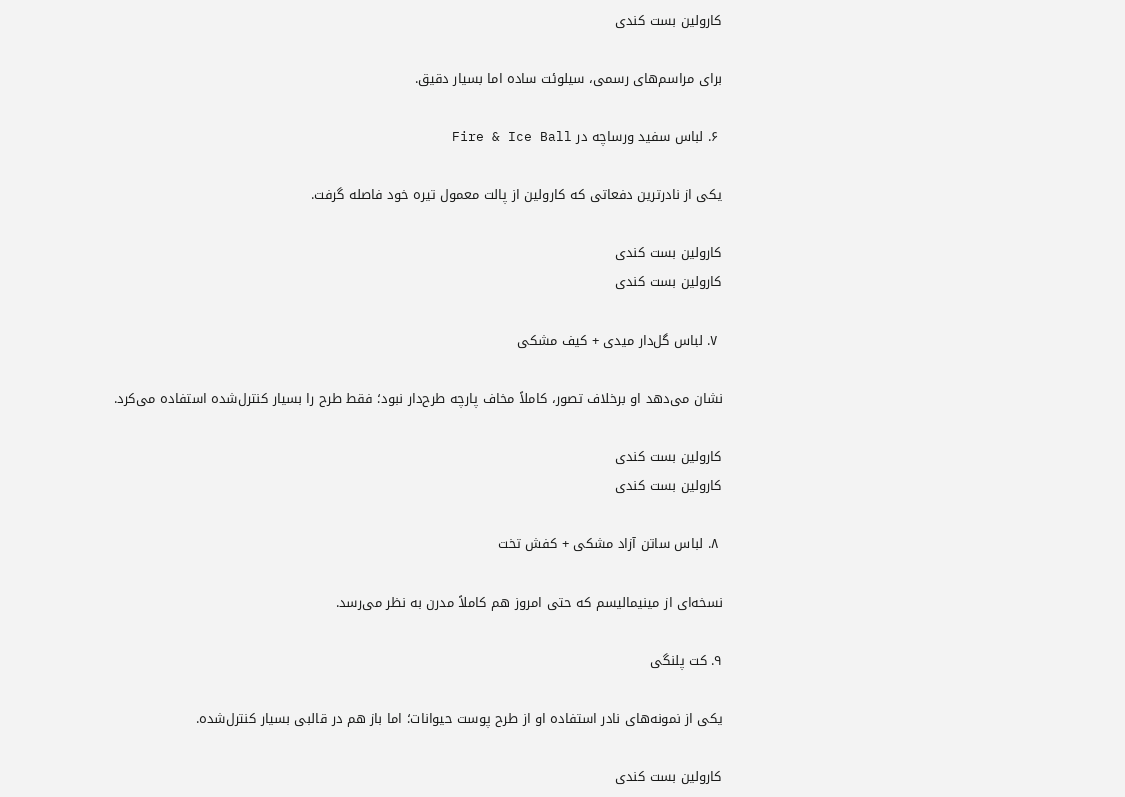کارولین بست کندی

برای مراسم‌های رسمی، سیلوئت ساده اما بسیار دقیق.

 ۶. لباس سفید ورساچه در Fire & Ice Ball

یکی از نادرترین دفعاتی که کارولین از پالت معمول تیره خود فاصله گرفت.

کارولین بست کندی
کارولین بست کندی

 ۷. لباس گل‌دار میدی + کیف مشکی

نشان می‌دهد او برخلاف تصور، کاملاً مخاف پارچه طرح‌دار نبود؛ فقط طرح را بسیار کنترل‌شده استفاده می‌کرد.

کارولین بست کندی
کارولین بست کندی

 ۸. لباس ساتن آزاد مشکی + کفش تخت

نسخه‌ای از مینیمالیسم که حتی امروز هم کاملاً مدرن به نظر می‌رسد.

۹. کت پلنگی

یکی از نمونه‌های نادر استفاده او از طرح پوست حیوانات؛ اما باز هم در قالبی بسیار کنترل‌شده.

کارولین بست کندی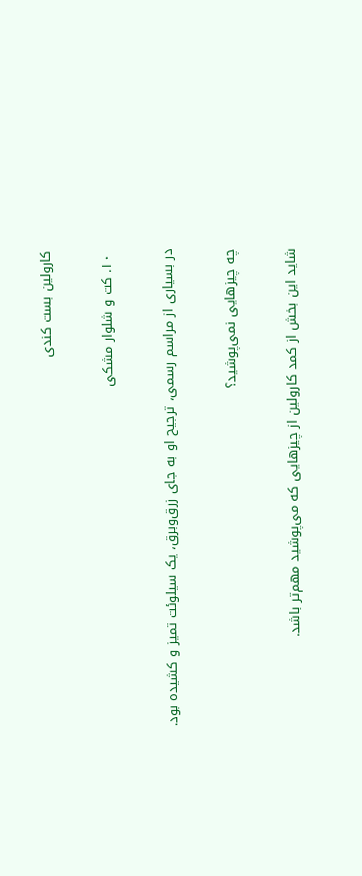کارولین بست کندی

 ۱۰. کت و شلوار مشکی

در بسیاری از مراسم رسمی، ترجیح او به جای زرق‌وبرق، یک سیلوئت تمیز و کشیده بود.

چه چیزهایی نمی‌پوشید؟

شاید این بخش از کمد کارولین از چیزهایی که می‌پوشید مهم‌تر باشد.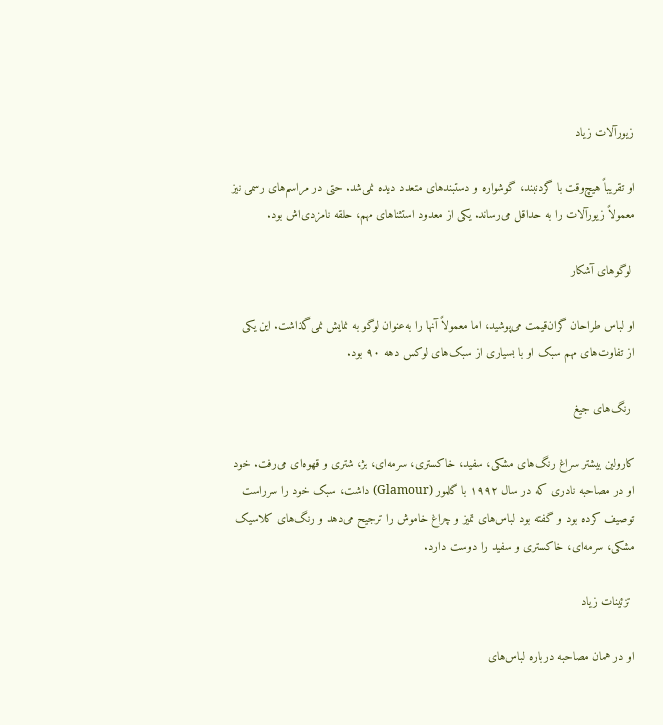زیورآلات زیاد

او تقریباً هیچ‌وقت با گردنبند، گوشواره و دستبندهای متعدد دیده نمی‌شد. حتی در مراسم‌های رسمی نیز معمولاً زیورآلات را به حداقل می‌رساند. یکی از معدود استثناهای مهم، حلقه نامزدی‌اش بود.

 لوگوهای آشکار

او لباس طراحان گران‌قیمت می‌پوشید، اما معمولاً آنها را به‌عنوان لوگو به نمایش نمی‌گذاشت. این یکی از تفاوت‌های مهم سبک او با بسیاری از سبک‌های لوکس دهه ۹۰ بود.

 رنگ‌های جیغ

کارولین بیشتر سراغ رنگ‌های مشکی، سفید، خاکستری، سرمه‌ای، بژ، شتری و قهوه‌ای می‌رفت. خود او در مصاحبه نادری که در سال ۱۹۹۲ با گلمور (Glamour) داشت، سبک خود را سرراست توصیف کرده بود و گفته بود لباس‌های تمیز و چراغ خاموش را ترجیح می‌دهد و رنگ‌های کلاسیک مشکی، سرمه‌ای، خاکستری و سفید را دوست دارد.

 تزئینات زیاد

او در همان مصاحبه درباره لباس‌های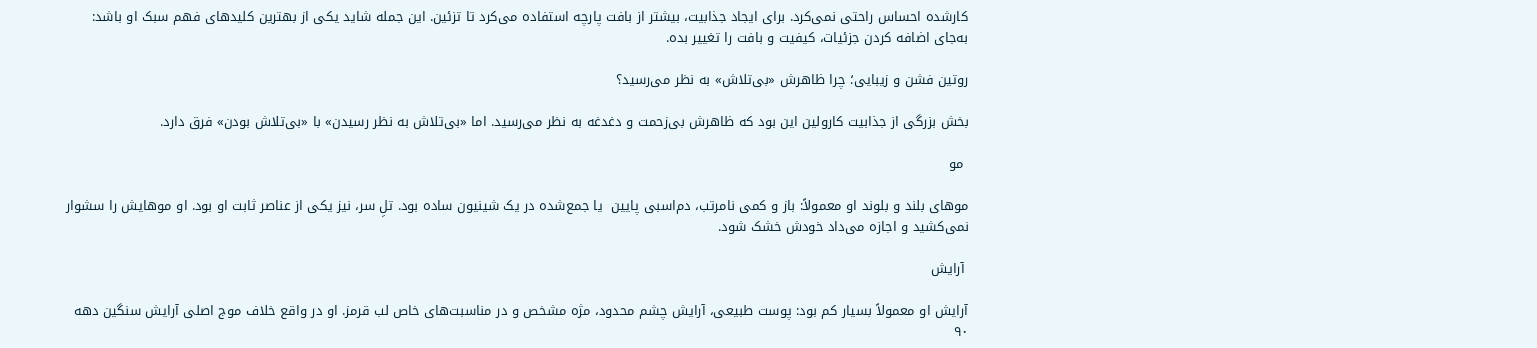کارشده احساس راحتی نمی‌کرد. برای ایجاد جذابیت، بیشتر از بافت پارچه استفاده می‌کرد تا تزئین. این جمله شاید یکی از بهترین کلیدهای فهم سبک او باشد: به‌جای اضافه کردن جزئیات، کیفیت و بافت را تغییر بده.

روتین فشن و زیبایی؛ چرا ظاهرش «بی‌تلاش» به نظر می‌رسید؟

بخش بزرگی از جذابیت کارولین این بود که ظاهرش بی‌زحمت و دغدغه به نظر می‌رسید. اما «بی‌تلاش به نظر رسیدن» با «بی‌تلاش بودن» فرق دارد.

 مو

موهای بلند و بلوند او معمولاً: باز و کمی نامرتب، دم‌اسبی پایین  یا جمع‌شده در یک شینیون ساده بود. تلِ سر، نیز یکی از عناصر ثابت او بود. او موهایش را سشوار نمی‌کشید و اجازه می‌داد خودش خشک شود.

 آرایش

آرایش او معمولاً بسیار کم بود: پوست طبیعی، آرایش چشم محدود، مژه مشخص و در مناسبت‌های خاص لب قرمز. او در واقع خلاف موج اصلی آرایش سنگین دهه ۹۰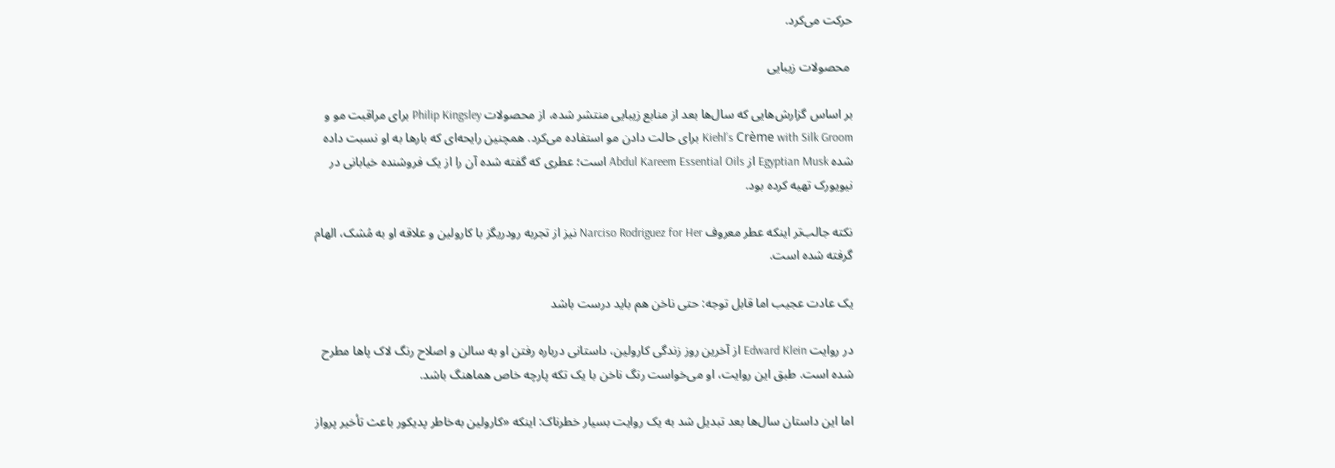حرکت می‌کرد.

 محصولات زیبایی

بر اساس گزارش‌هایی که سال‌ها بعد از منابع زیبایی منتشر شده، از محصولات Philip Kingsley برای مراقبت مو و Kiehl’s Crème with Silk Groom برای حالت دادن مو استفاده می‌کرد. همچنین رایحه‌ای که بارها به او نسبت داده شده Egyptian Musk از Abdul Kareem Essential Oils است؛ عطری که گفته شده آن را از یک فروشنده خیابانی در نیویورک تهیه کرده بود.

نکته جالب‌تر اینکه عطر معروف Narciso Rodriguez for Her نیز از تجربه رودریگز با کارولین و علاقه او به مُشک، الهام گرفته شده است.

یک عادت عجیب اما قابل توجه: حتی ناخن هم باید درست باشد

در روایت Edward Klein از آخرین روز زندگی کارولین، داستانی درباره رفتن او به سالن و اصلاح رنگ لاک پاها مطرح شده است. طبق این روایت، او می‌خواست رنگ ناخن با یک تکه پارچه خاص هماهنگ باشد.

اما این داستان سال‌ها بعد تبدیل شد به یک روایت بسیار خطرناک: اینکه «کارولین به‌خاطر پدیکور باعث تأخیر پرواز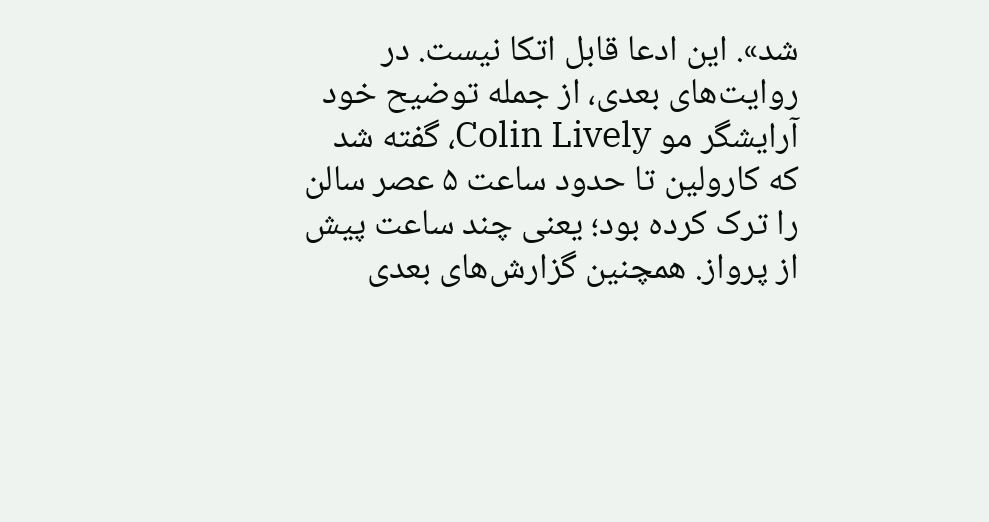شد». این ادعا قابل اتکا نیست. در روایت‌های بعدی، از جمله توضیح خود آرایشگر مو Colin Lively، گفته شد که کارولین تا حدود ساعت ۵ عصر سالن را ترک کرده بود؛ یعنی چند ساعت پیش از پرواز. همچنین گزارش‌های بعدی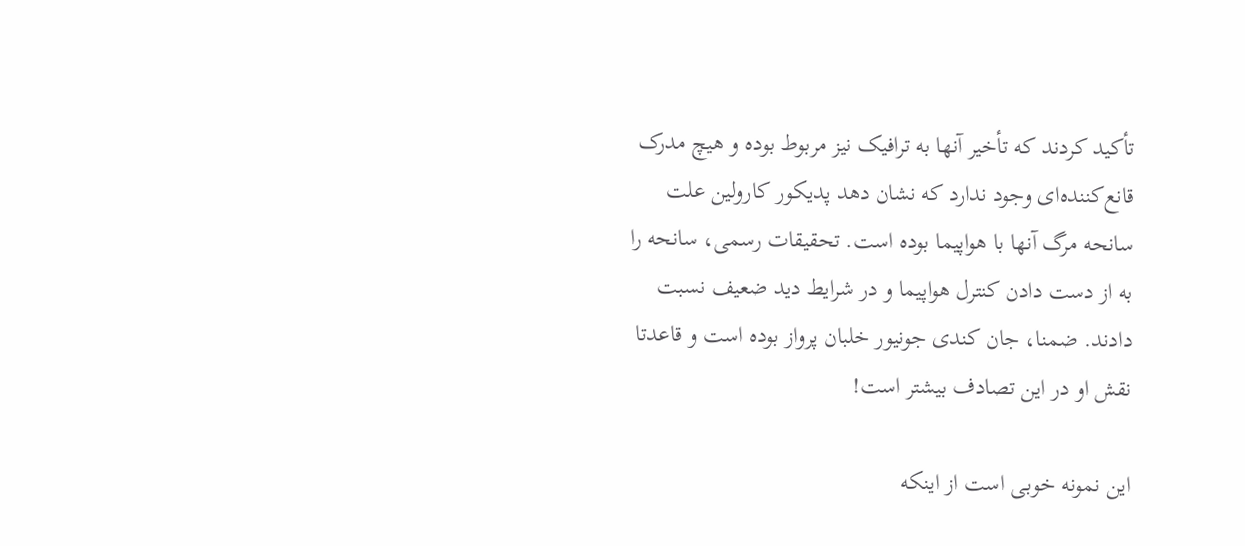تأکید کردند که تأخیر آنها به ترافیک نیز مربوط بوده و هیچ مدرک قانع‌کننده‌ای وجود ندارد که نشان دهد پدیکور کارولین علت سانحه مرگ آنها با هواپیما بوده است. تحقیقات رسمی، سانحه را به از دست دادن کنترل هواپیما و در شرایط دید ضعیف نسبت دادند. ضمنا، جان کندی جونیور خلبان پرواز بوده است و قاعدتا نقش او در این تصادف بیشتر است!

این نمونه خوبی است از اینکه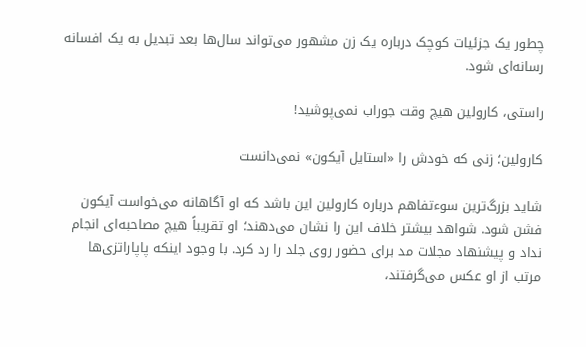چطور یک جزئیات کوچک درباره یک زن مشهور می‌تواند سال‌ها بعد تبدیل به یک افسانه رسانه‌ای شود.

راستی، کارولین هیچ وقت جوراب نمی‌پوشید!

کارولین؛ زنی که خودش را «استایل آیکون» نمی‌دانست

شاید بزرگ‌ترین سوءتفاهم درباره کارولین این باشد که او آگاهانه می‌خواست آیکون فشن شود. شواهد بیشتر خلاف این را نشان می‌دهند؛ او تقریباً هیچ مصاحبه‌ای انجام نداد و پیشنهاد مجلات مد برای حضور روی جلد را رد کرد. با وجود اینکه پاپاراتزی‌ها مرتب از او عکس می‌گرفتند،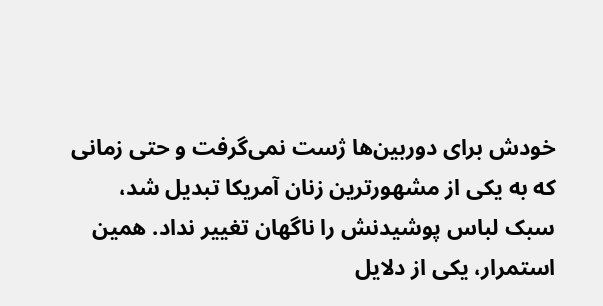خودش برای دوربین‌ها ژست نمی‌گرفت و حتی زمانی که به یکی از مشهورترین زنان آمریکا تبدیل شد، سبک لباس پوشیدنش را ناگهان تغییر نداد. همین استمرار، یکی از دلایل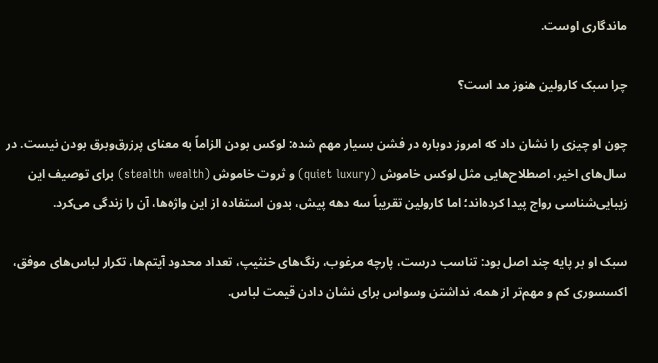ماندگاری اوست.

چرا سبک کارولین هنوز مد است؟

چون او چیزی را نشان داد که امروز دوباره در فشن بسیار مهم شده: لوکس بودن الزاماً به معنای پرزرق‌وبرق بودن نیست. در سال‌های اخیر، اصطلاح‌هایی مثل لوکس خاموش (quiet luxury) و ثروت خاموش (stealth wealth) برای توصیف این زیبایی‌شناسی رواج پیدا کرده‌اند؛ اما کارولین تقریباً سه دهه پیش، بدون استفاده از این واژه‌ها، آن را زندگی می‌کرد.

سبک او بر پایه چند اصل بود: تناسب درست، پارچه مرغوب، رنگ‌های خنثیپ، تعداد محدود آیتم‌ها، تکرار لباس‌های موفق، اکسسوری کم و مهم‌تر از همه، نداشتن وسواس برای نشان دادن قیمت لباس.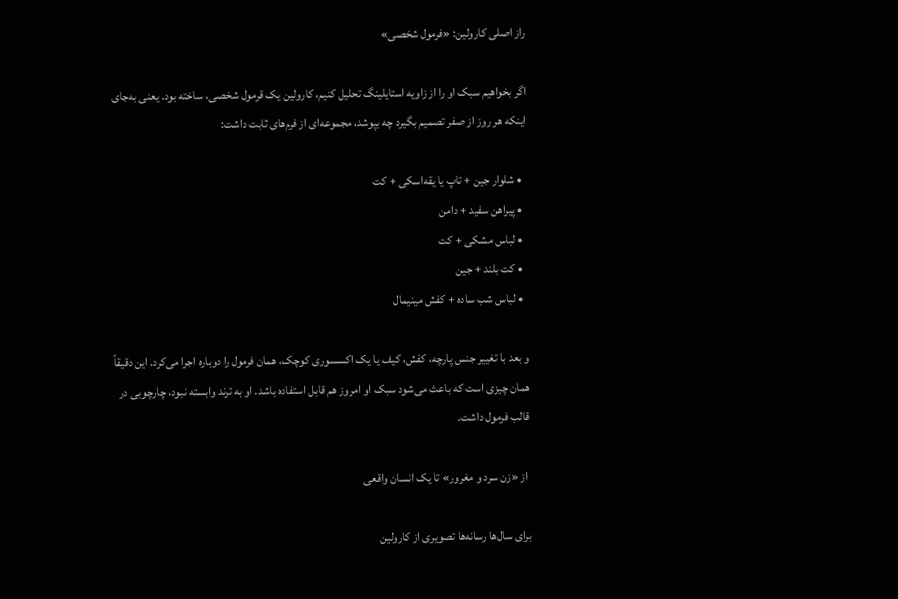راز اصلی کارولین: «فرمول شخصی»

اگر بخواهیم سبک او را از زاویه استایلینگ تحلیل کنیم، کارولین یک قرمول شخصی، ساخته بود. یعنی به‌جای اینکه هر روز از صفر تصمیم بگیرد چه بپوشد، مجموعه‌ای از فرم‌های ثابت داشت:

  • شلوار جین + تاپ یا یقه‌اسکی + کت
  • پیراهن سفید + دامن
  • لباس مشکی + کت
  • کت بلند + جین
  • لباس شب ساده + کفش مینیمال

و بعد با تغییر جنس پارچه، کفش، کیف یا یک اکسسوری کوچک، همان فرمول را دوباره اجرا می‌کرد. این دقیقاً همان چیزی است که باعث می‌شود سبک او امروز هم قابل استفاده باشد. او به ترند وابسته نبود، چارچوبی در قالب فرمول داشت.

 از «زن سرد و مغرور» تا یک انسان واقعی

برای سال‌ها رسانه‌ها تصویری از کارولین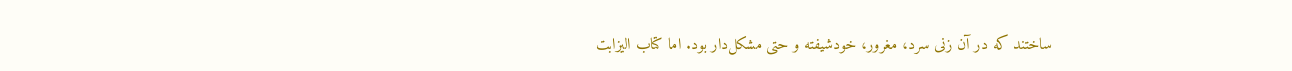ساختند که در آن زنی سرد، مغرور، خودشیفته و حتی مشکل‌دار بود. اما کتاب الیزابت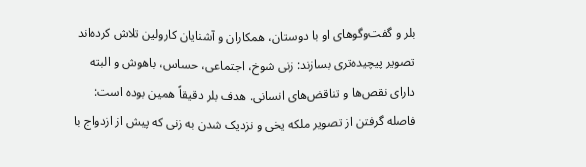بلر و گفت‌وگوهای او با دوستان، همکاران و آشنایان کارولین تلاش کرده‌اند تصویر پیچیده‌تری بسازند: زنی شوخ، اجتماعی، حساس، باهوش و البته دارای نقص‌ها و تناقض‌های انسانی. هدف بلر دقیقاً همین بوده است: فاصله گرفتن از تصویر ملکه یخی و نزدیک شدن به زنی که پیش از ازدواج با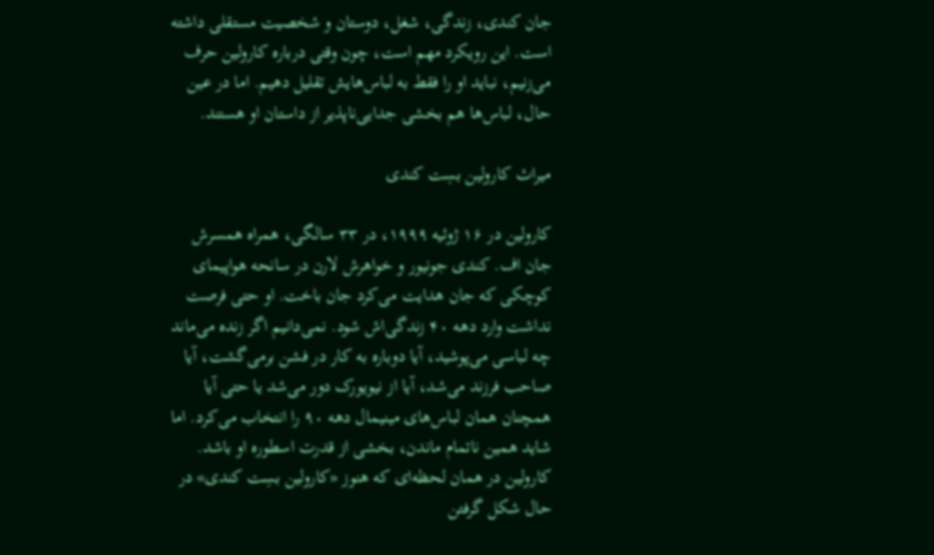جان کندی، زندگی، شغل، دوستان و شخصیت مستقلی داشته است. این رویکرد مهم است، چون وقتی درباره کارولین حرف می‌زنیم، نباید او را فقط به لباس‌هایش تقلیل دهیم. اما در عین حال، لباس‌ها هم بخشی جدایی‌ناپذیر از داستان او هستند.

میراث کارولین بسِت کندی

کارولین در ۱۶ ژوئیه ۱۹۹۹، در ۳۳ سالگی، همراه همسرش جان اف. کندی جونیور و خواهرش لارن در سانحه هواپیمای کوچکی که جان هدایت می‌کرد جان باخت. او حتی فرصت نداشت وارد دهه ۴۰ زندگی‌اش شود. نمی‌دانیم اگر زنده می‌ماند چه لباسی می‌پوشید، آیا دوباره به کار در فشن برمی‌گشت، آیا صاحب فرزند می‌شد، آیا از نیویورک دور می‌شد یا حتی آیا همچنان همان لباس‌های مینیمال دهه ۹۰ را انتخاب می‌کرد. اما شاید همین ناتمام ماندن، بخشی از قدرت اسطوره او باشد. کارولین در همان لحظه‌ای که هنوز «کارولین بسِت کندی» در حال شکل گرفتن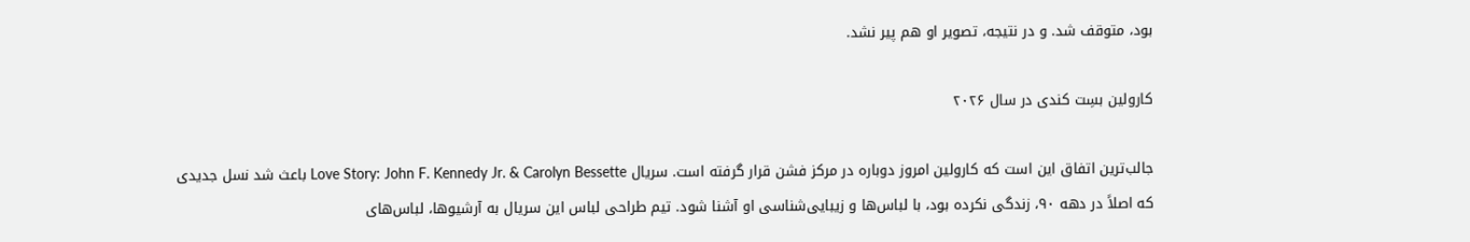بود، متوقف شد. و در نتیجه، تصویر او هم پیر نشد.

کارولین بسِت کندی در سال ۲۰۲۶

جالب‌ترین اتفاق این است که کارولین امروز دوباره در مرکز فشن قرار گرفته است. سریال Love Story: John F. Kennedy Jr. & Carolyn Bessette باعث شد نسل جدیدی که اصلاً در دهه ۹۰، زندگی نکرده بود، با لباس‌ها و زیبایی‌شناسی او آشنا شود. تیم طراحی لباس این سریال به آرشیوها، لباس‌های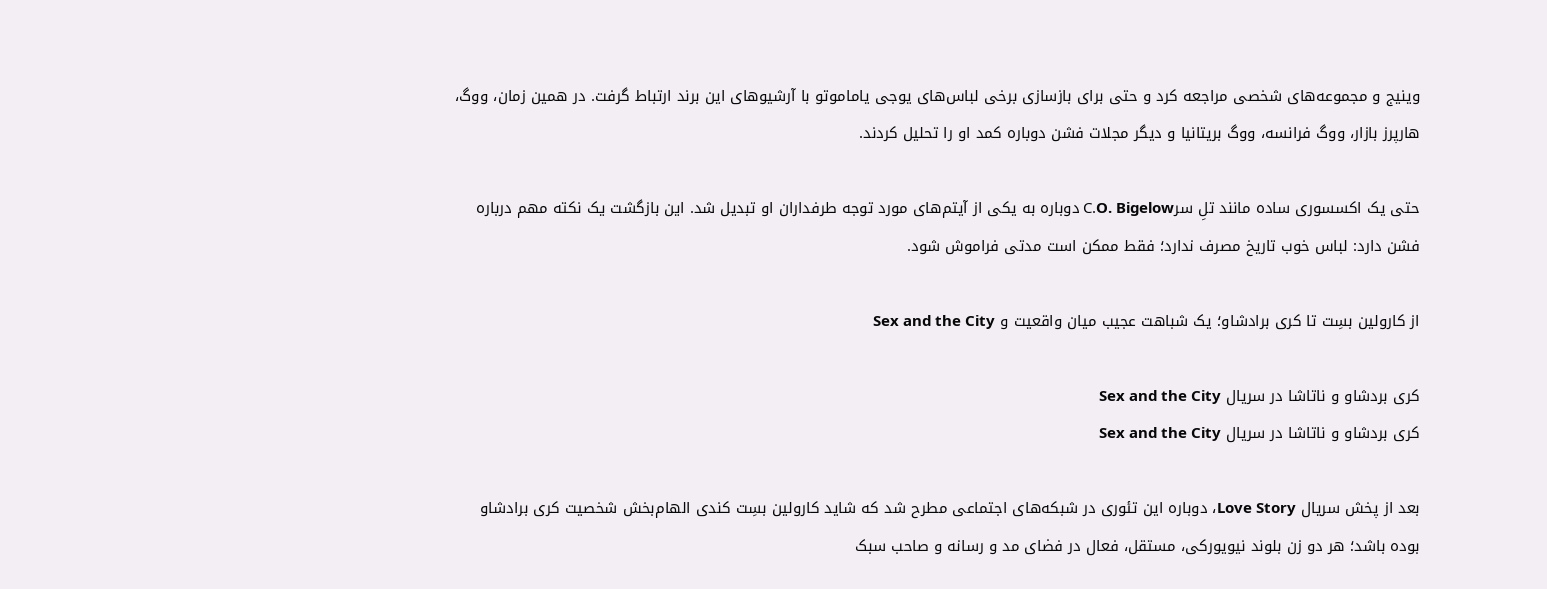وینیج و مجموعه‌های شخصی مراجعه کرد و حتی برای بازسازی برخی لباس‌های یوجی یاماموتو با آرشیوهای این برند ارتباط گرفت. در همین زمان، ووگ، هارپرز بازار، ووگ فرانسه، ووگ بریتانیا و دیگر مجلات فشن دوباره کمد او را تحلیل کردند.

حتی یک اکسسوری ساده مانند تلِ سرC.O. Bigelow دوباره به یکی از آیتم‌های مورد توجه طرفداران او تبدیل شد. این بازگشت یک نکته مهم درباره فشن دارد: لباس خوب تاریخ مصرف ندارد؛ فقط ممکن است مدتی فراموش شود.

از کارولین بسِت تا کری برادشاو؛ یک شباهت عجیب میان واقعیت و Sex and the City

کری بردشاو و ناتاشا در سریال Sex and the City
کری بردشاو و ناتاشا در سریال Sex and the City

بعد از پخش سریال Love Story، دوباره این تئوری در شبکه‌های اجتماعی مطرح شد که شاید کارولین بسِت کندی الهام‌بخش شخصیت کری برادشاو بوده باشد؛ هر دو زن بلوند نیویورکی، مستقل، فعال در فضای مد و رسانه و صاحب سبک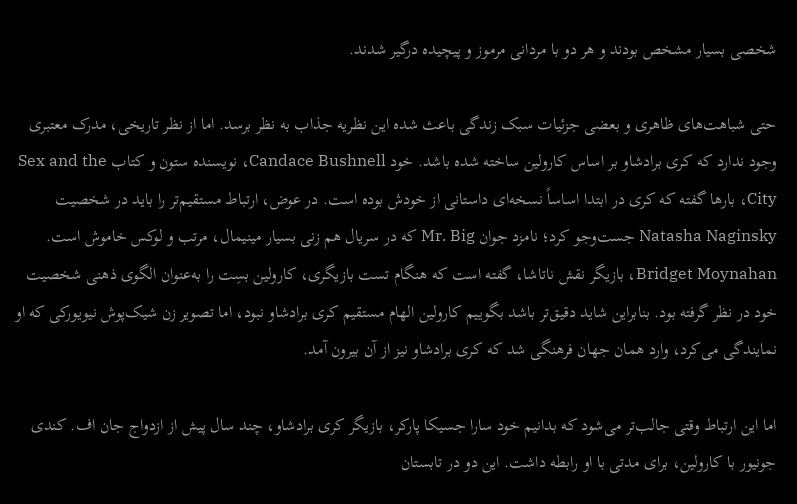شخصی بسیار مشخص بودند و هر دو با مردانی مرموز و پیچیده درگیر شدند.

حتی شباهت‌های ظاهری و بعضی جزئیات سبک زندگی باعث شده این نظریه جذاب به نظر برسد. اما از نظر تاریخی، مدرک معتبری وجود ندارد که کری برادشاو بر اساس کارولین ساخته شده باشد. خود Candace Bushnell، نویسنده ستون و کتاب Sex and the City، بارها گفته که کری در ابتدا اساساً نسخه‌ای داستانی از خودش بوده است. در عوض، ارتباط مستقیم‌تر را باید در شخصیت Natasha Naginsky جست‌وجو کرد؛ نامزد جوان Mr. Big که در سریال هم زنی بسیار مینیمال، مرتب و لوکس خاموش است. Bridget Moynahan، بازیگر نقش ناتاشا، گفته است که هنگام تست بازیگری، کارولین بسِت را به‌عنوان الگوی ذهنی شخصیت خود در نظر گرفته بود. بنابراین شاید دقیق‌تر باشد بگوییم کارولین الهام مستقیم کری برادشاو نبود، اما تصویر زن شیک‌پوش نیویورکی که او نمایندگی می‌کرد، وارد همان جهان فرهنگی شد که کری برادشاو نیز از آن بیرون آمد.

اما این ارتباط وقتی جالب‌تر می‌شود که بدانیم خود سارا جسیکا پارکر، بازیگر کری برادشاو، چند سال پیش از ازدواج جان اف. کندی جونیور با کارولین، برای مدتی با او رابطه داشت. این دو در تابستان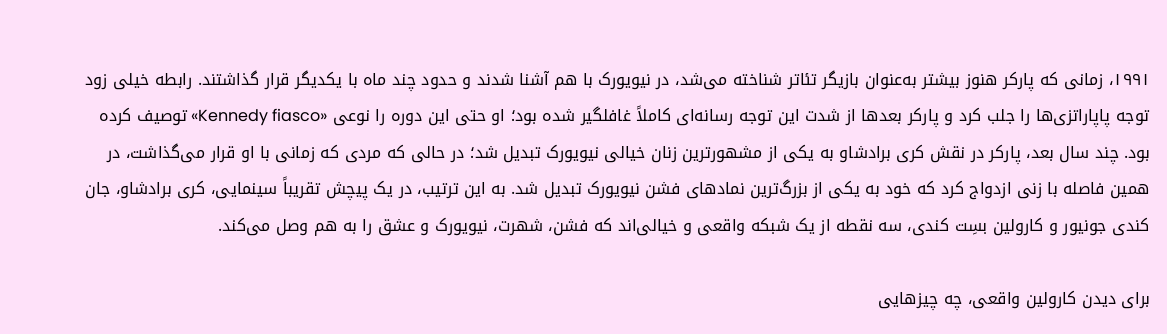۱۹۹۱، زمانی که پارکر هنوز بیشتر به‌عنوان بازیگر تئاتر شناخته می‌شد، در نیویورک با هم آشنا شدند و حدود چند ماه با یکدیگر قرار گذاشتند. رابطه خیلی زود توجه پاپاراتزی‌ها را جلب کرد و پارکر بعدها از شدت این توجه رسانه‌ای کاملاً غافلگیر شده بود؛ او حتی این دوره را نوعی «Kennedy fiasco» توصیف کرده بود. چند سال بعد، پارکر در نقش کری برادشاو به یکی از مشهورترین زنان خیالی نیویورک تبدیل شد؛ در حالی که مردی که زمانی با او قرار می‌گذاشت، در همین فاصله با زنی ازدواج کرد که خود به یکی از بزرگ‌ترین نمادهای فشن نیویورک تبدیل شد. به این ترتیب، در یک پیچش تقریباً سینمایی، کری برادشاو، جان کندی جونیور و کارولین بسِت کندی، سه نقطه از یک شبکه واقعی و خیالی‌اند که فشن، شهرت، نیویورک و عشق را به هم وصل می‌کند.

برای دیدن کارولین واقعی، چه چیزهایی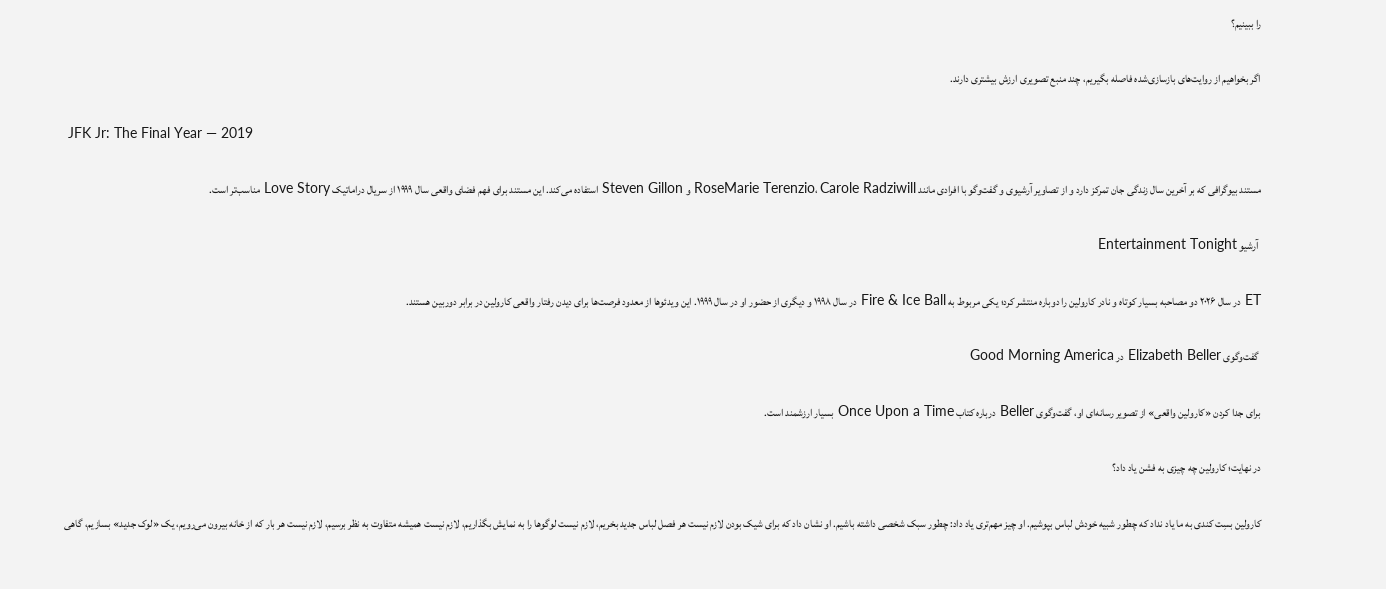را ببینیم؟

اگر بخواهیم از روایت‌های بازسازی‌شده فاصله بگیریم، چند منبع تصویری ارزش بیشتری دارند.

 JFK Jr: The Final Year — 2019

مستند بیوگرافی که بر آخرین سال زندگی جان تمرکز دارد و از تصاویر آرشیوی و گفت‌وگو با افرادی مانند RoseMarie Terenzio، Carole Radziwill و Steven Gillon استفاده می‌کند. این مستند برای فهم فضای واقعی سال ۱۹۹۹ از سریال دراماتیک Love Story مناسب‌تر است.

 آرشیو Entertainment Tonight

ET در سال ۲۰۲۶ دو مصاحبه بسیار کوتاه و نادر کارولین را دوباره منتشر کرد؛ یکی مربوط به Fire & Ice Ball در سال ۱۹۹۸ و دیگری از حضور او در سال ۱۹۹۹. این ویدئوها از معدود فرصت‌ها برای دیدن رفتار واقعی کارولین در برابر دوربین هستند.

 گفت‌وگوی Elizabeth Beller در Good Morning America

برای جدا کردن «کارولین واقعی» از تصویر رسانه‌ای او، گفت‌وگوی Beller درباره کتاب Once Upon a Time بسیار ارزشمند است.

در نهایت؛ کارولین چه چیزی به فشن یاد داد؟

کارولین بسِت کندی به ما یاد نداد که چطور شبیه خودش لباس بپوشیم. او چیز مهم‌تری یاد داد: چطور سبک شخصی داشته باشیم. او نشان داد که برای شیک بودن لازم نیست هر فصل لباس جدید بخریم، لازم نیست لوگوها را به نمایش بگذاریم، لازم نیست همیشه متفاوت به نظر برسیم، لازم نیست هر بار که از خانه بیرون می‌رویم، یک «لوک جدید» بسازیم، گاهی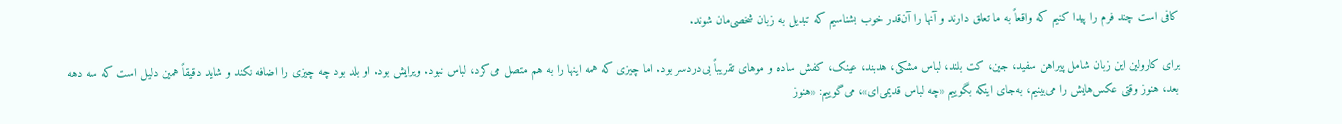کافی است چند فرم را پیدا کنیم که واقعاً به ما تعلق دارند و آنها را آن‌قدر خوب بشناسیم که تبدیل به زبان شخصی‌مان شوند.

برای کارولین این زبان شامل پیراهن سفید، جین، کت بلند، لباس مشکی، هدبند، عینک، کفش ساده و موهای تقریباً بی‌دردسر بود. اما چیزی که همه اینها را به هم متصل می‌کرد، لباس نبود. ویرایش بود. او بلد بود چه چیزی را اضافه نکند و شاید دقیقاً همین دلیل است که سه دهه بعد، هنوز وقتی عکس‌هایش را می‌بینیم، به‌جای اینکه بگوییم «چه لباس قدیمی‌ای»، می‌گوییم: «هنوز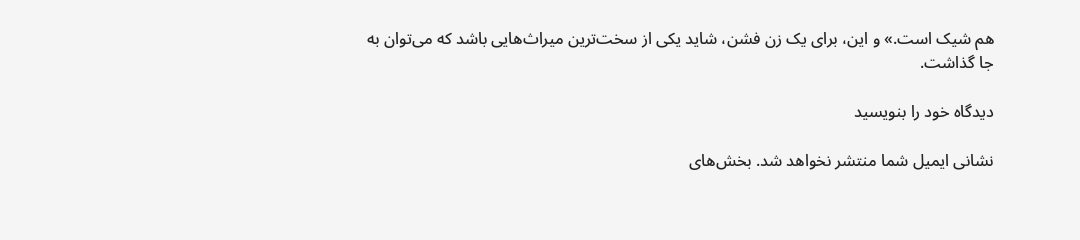هم شیک است.» و این، برای یک زن فشن، شاید یکی از سخت‌ترین میراث‌هایی باشد که می‌توان به جا گذاشت.

دیدگاه‌ خود را بنویسید

نشانی ایمیل شما منتشر نخواهد شد. بخش‌های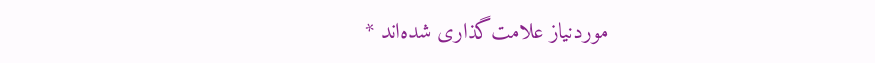موردنیاز علامت‌گذاری شده‌اند *